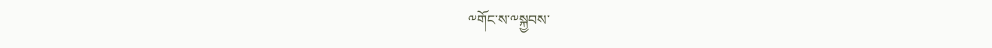༸གོང་ས་༸སྐྱབས་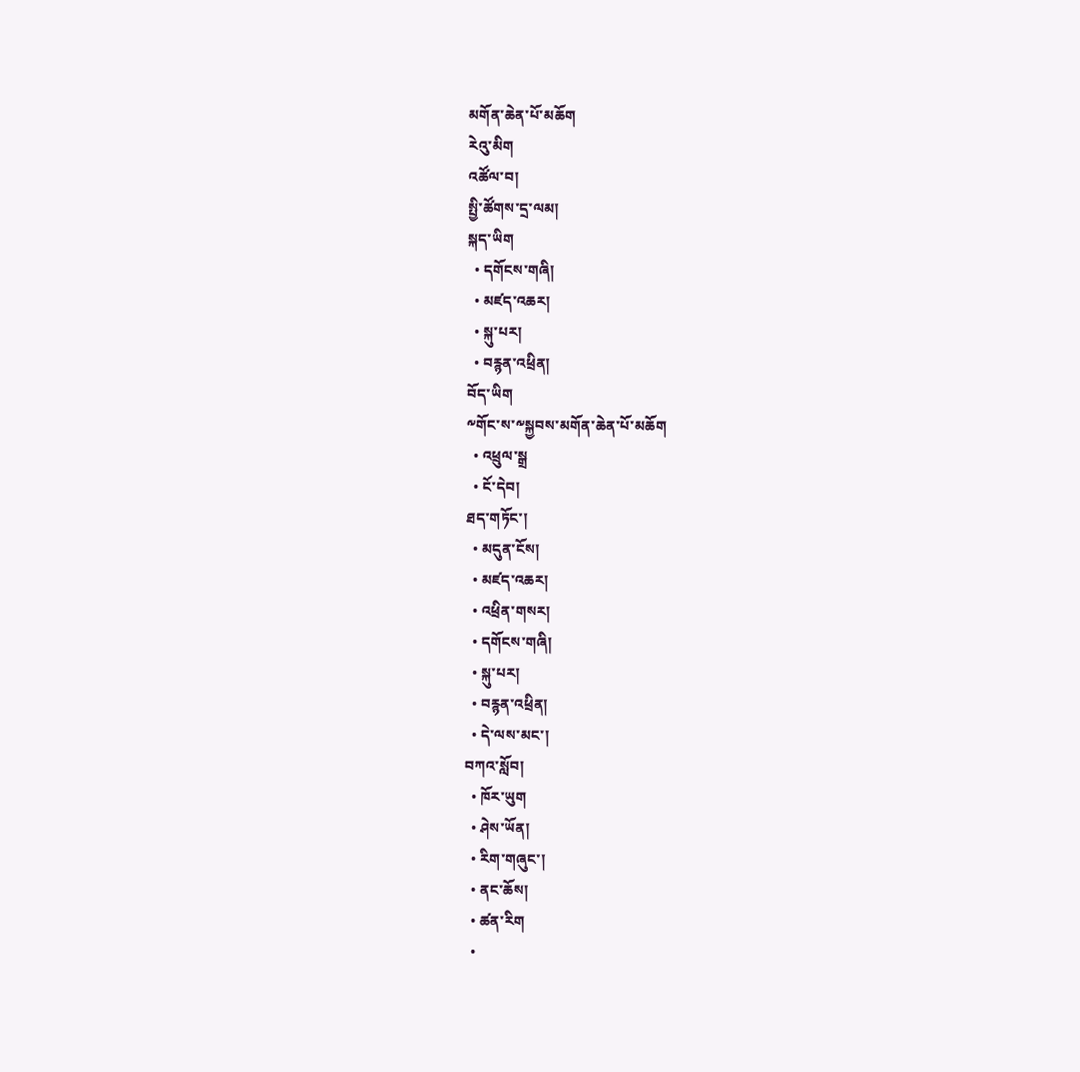མགོན་ཆེན་པོ་མཆོག
རེའུ་མིག
འཚོལ་བ།
སྤྱི་ཚོགས་དྲ་ལམ།
སྐད་ཡིག
  • དགོངས་གཞི།
  • མཛད་འཆར།
  • སྐུ་པར།
  • བརྙན་འཕྲིན།
བོད་ཡིག
༸གོང་ས་༸སྐྱབས་མགོན་ཆེན་པོ་མཆོག
  • འཕྲུལ་སྒྲ
  • ངོ་དེབ།
ཐད་གཏོང་།
  • མདུན་ངོས།
  • མཛད་འཆར།
  • འཕྲིན་གསར།
  • དགོངས་གཞི།
  • སྐུ་པར།
  • བརྙན་འཕྲིན།
  • དེ་ལས་མང་།
བཀའ་སློབ།
  • ཁོར་ཡུག
  • ཤེས་ཡོན།
  • རིག་གཞུང་།
  • ནང་ཆོས།
  • ཚན་རིག
  •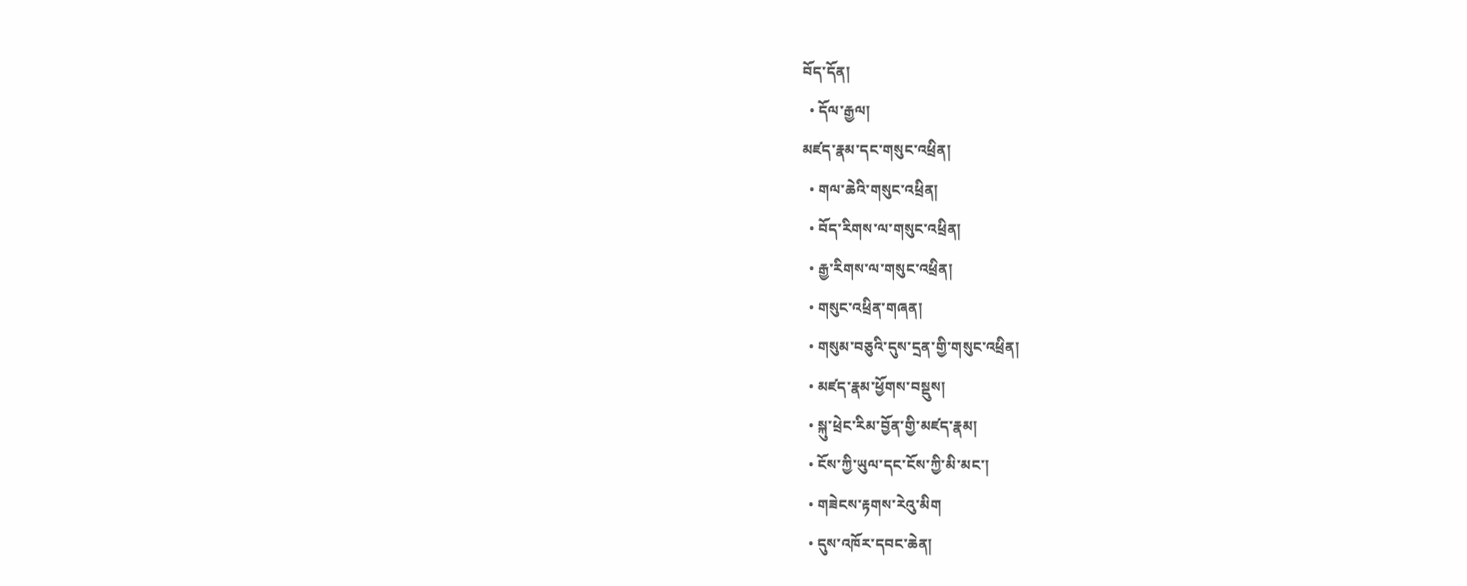བོད་དོན།
  • དོལ་རྒྱལ།
མཛད་རྣམ་དང་གསུང་འཕྲིན།
  • གལ་ཆེའི་གསུང་འཕྲིན།
  • བོད་རིགས་ལ་གསུང་འཕྲིན།
  • རྒྱ་རིགས་ལ་གསུང་འཕྲིན།
  • གསུང་འཕྲིན་གཞན།
  • གསུམ་བཅུའི་དུས་དྲན་གྱི་གསུང་འཕྲིན།
  • མཛད་རྣམ་ཕྱོགས་བསྡུས།
  • སྐུ་ཕྲེང་རིམ་བྱོན་གྱི་མཛད་རྣམ།
  • ངོས་ཀྱི་ཡུལ་དང་ངོས་ཀྱི་མི་མང་།
  • གཟེངས་རྟགས་རེའུ་མིག
  • དུས་འཁོར་དབང་ཆེན།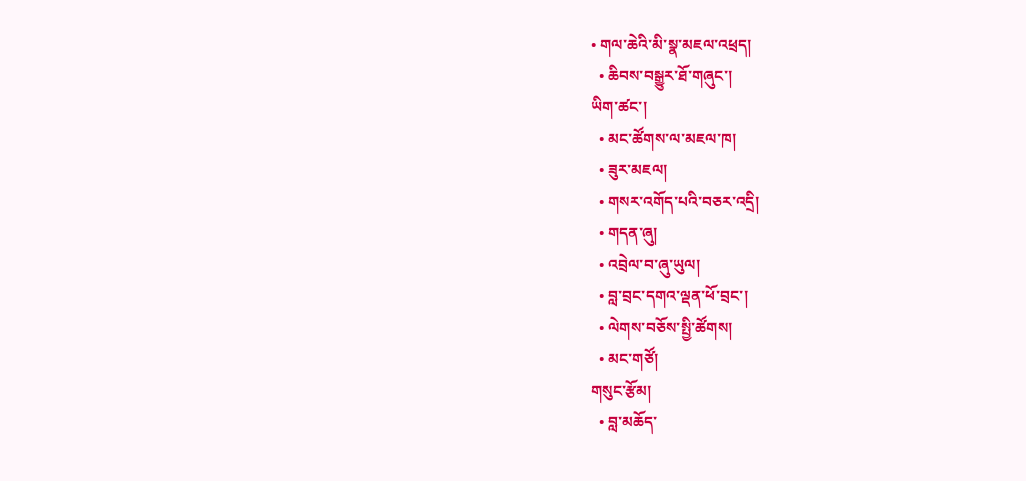• གལ་ཆེའི་མི་སྣ་མཇལ་འཕྲད།
  • ཆིབས་བསྒྱུར་ཐོ་གཞུང་།
ཡིག་ཚང་།
  • མང་ཚོགས་ལ་མཇལ་ཁ།
  • ཟུར་མཇལ།
  • གསར་འགོད་པའི་བཅར་འདྲི།
  • གདན་ཞུ།
  • འབྲེལ་བ་ཞུ་ཡུལ།
  • བླ་བྲང་དགའ་ལྡན་ཕོ་བྲང་།
  • ལེགས་བཅོས་སྤྱི་ཚོགས།
  • མང་གཙོ།
གསུང་རྩོམ།
  • བླ་མཆོད་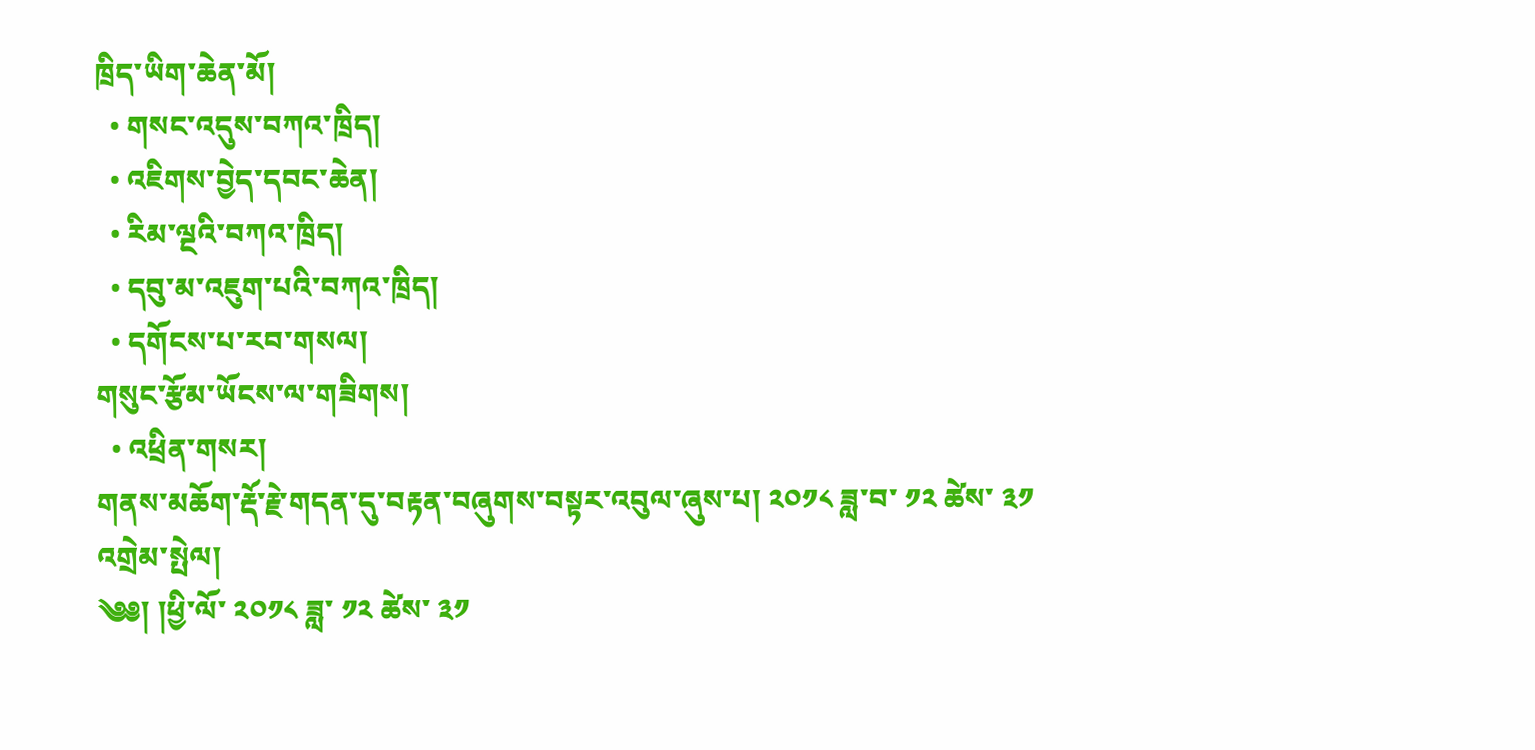ཁྲིད་ཡིག་ཆེན་མོ།
  • གསང་འདུས་བཀའ་ཁྲིད།
  • འཇིགས་བྱེད་དབང་ཆེན།
  • རིམ་ལྔའི་བཀའ་ཁྲིད།
  • དབུ་མ་འཇུག་པའི་བཀའ་ཁྲིད།
  • དགོངས་པ་རབ་གསལ།
གསུང་རྩོམ་ཡོངས་ལ་གཟིགས།
  • འཕྲིན་གསར།
གནས་མཆོག་རྡོ་རྗེ་གདན་དུ་བརྟན་བཞུགས་བསྟར་འབུལ་ཞུས་པ། ༢༠༡༨ ཟླ་བ་ ༡༢ ཚེས་ ༣༡
འགྲེམ་སྤེལ།
༄༅། །ཕྱི་ལོ་ ༢༠༡༨ ཟླ་ ༡༢ ཚེས་ ༣༡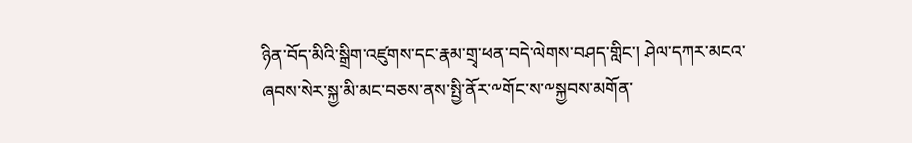ཉིན་བོད་མིའི་སྒྲིག་འཛུགས་དང་རྣམ་གྲྭ་ཕན་བདེ་ལེགས་བཤད་གླིང་། ཤེལ་དཀར་མངའ་ཞབས་སེར་སྐྱ་མི་མང་བཅས་ནས་སྤྱི་ནོར་༸གོང་ས་༸སྐྱབས་མགོན་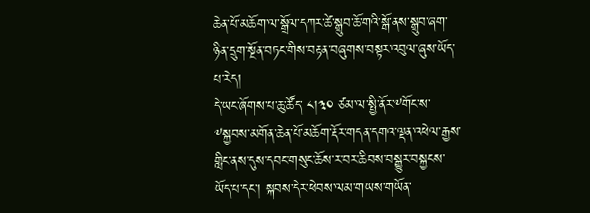ཆེན་པོ་མཆོག་ལ་སྒྲོལ་དཀར་ཚེ་སྒྲུབ་ཆོ་གའི་སྒོ་ནས་སྒྲུབ་ཞག་ཉིན་དྲུག་སྔོན་བཏང་གིས་བརྟན་བཞུགས་བསྟར་འབུལ་ཞུས་ཡོད་པ་རེད།
དེ་ཡང་ཞོགས་པ་ཆུ་ཚོད་ ༨།༣༠ ཙམ་ལ་སྤྱི་ནོར་༸གོང་ས་༸སྐྱབས་མགོན་ཆེན་པོ་མཆོག་རྡོར་གདན་དགའ་ལྡན་འཕེལ་རྒྱས་གླིང་ནས་དུས་དབང་གསུང་ཆོས་ར་བར་ཆིབས་བསྒྱུར་བསྐྱངས་ཡོད་པ་དང་། སྐབས་དེར་ཕེབས་ལམ་གཡས་གཡོན་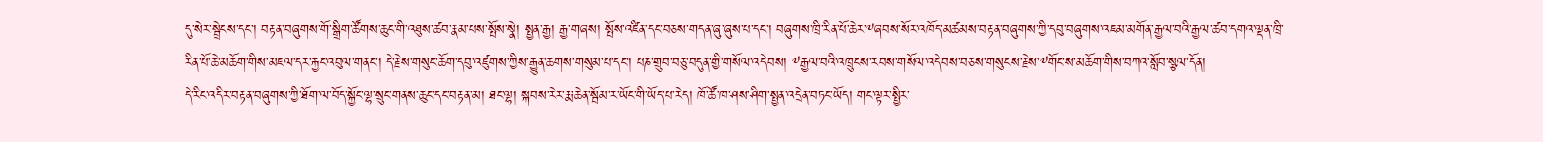དུ་སེར་སྦྲེངས་དང་། བརྟན་བཞུགས་གོ་སྒྲིག་ཚོགས་ཆུང་གི་འཐུས་ཚབ་རྣམ་པས་སྤོས་སྣེ། སྤྱན་རྒྱ། རྒྱ་གཞས། སྤོས་འཛིན་དང་བཅས་གདན་ཞུ་ཞུས་པ་དང་། བཞུགས་ཁྲི་རིན་པོ་ཆེར་༸ཞབས་སོར་འཁོད་མཚམས་བརྟན་བཞུགས་ཀྱི་དབུ་བཞུགས་འཇམ་མགོན་རྒྱལ་བའི་རྒྱལ་ཚབ་དགའ་ལྡན་ཁྲི་རིན་པོ་ཆེ་མཆོག་གིས་མཇལ་དར་རྐྱང་འབུལ་གནང་། དེ་རྗེས་གསུང་ཆོག་དབུ་འཛུགས་ཀྱིས་རྒྱུན་ཆགས་གསུམ་པ་དང་། པཎ་གྲུབ་བཅུ་བདུན་གྱི་གསོལ་འདེབས། ༸རྒྱལ་བའི་འཁྲུངས་རབས་གསོལ་འདེབས་བཅས་གསུངས་རྗེས་༸གོང་ས་མཆོག་གིས་བཀའ་སློབ་སྩལ་དོན།
དེ་རིང་འདིར་བརྟན་བཞུགས་ཀྱི་ཐོག་ལ་བོད་སྐྱོང་ལྷ་སྲུང་གནས་ཆུང་དང་བརྟན་མ། ཐང་ལྷ། སྐབས་རེར་རྨ་ཆེན་སྦོམ་ར་ཡོང་གི་ཡོད་པ་རེད། ཁོ་ཚོ་ཁ་ཤས་ཤིག་སྤྱན་འདྲེན་བཏང་ཡོད། གང་ལྟར་སྤྱིར་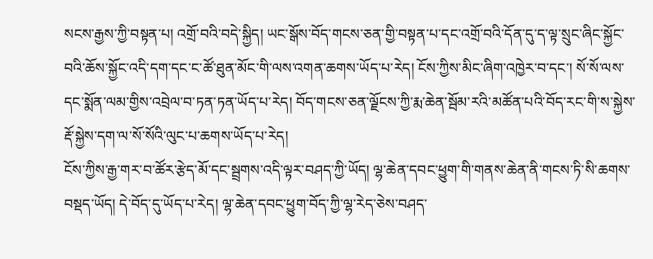སངས་རྒྱས་ཀྱི་བསྟན་པ། འགྲོ་བའི་བདེ་སྐྱིད། ཡང་སྒོས་བོད་གངས་ཅན་གྱི་བསྟན་པ་དང་འགྲོ་བའི་དོན་དུ་ད་ལྟ་སྲུང་ཞིང་སྐྱོང་བའི་ཆོས་སྐྱོང་འདི་དག་དང་ང་ཚོ་ཐུན་མོང་གི་ལས་འགན་ཆགས་ཡོད་པ་རེད། ངོས་ཀྱིས་མིང་ཞིག་འཁྱེར་བ་དང་། སོ་སོ་ལས་དང་སྨོན་ལམ་གྱིས་འབྲེལ་བ་ཏན་ཏན་ཡོད་པ་རེད། བོད་གངས་ཅན་ལྗོངས་ཀྱི་རྨ་ཆེན་སྦོམ་རའི་མཚོན་པའི་བོད་རང་གི་ས་སྐྱེས་རྡོ་སྐྱེས་དག་ལ་སོ་སོའི་ལུང་པ་ཆགས་ཡོད་པ་རེད།
ངོས་ཀྱིས་རྒྱ་གར་བ་ཚོར་རྩེད་མོ་དང་སྦྲགས་འདི་ལྟར་བཤད་ཀྱི་ཡོད། ལྷ་ཆེན་དབང་ཕྱུག་གི་གནས་ཆེན་ནི་གངས་ཏི་སི་ཆགས་བསྡད་ཡོད། དེ་བོད་དུ་ཡོད་པ་རེད། ལྷ་ཆེན་དབང་ཕྱུག་བོད་ཀྱི་ལྷ་རེད་ཅེས་བཤད་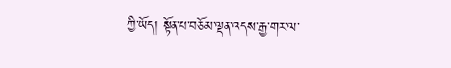ཀྱི་ཡོད། སྟོན་པ་བཅོམ་ལྡན་འདས་རྒྱ་གར་ལ་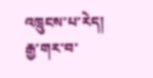འཁྲུངས་པ་རེད། རྒྱ་གར་བ་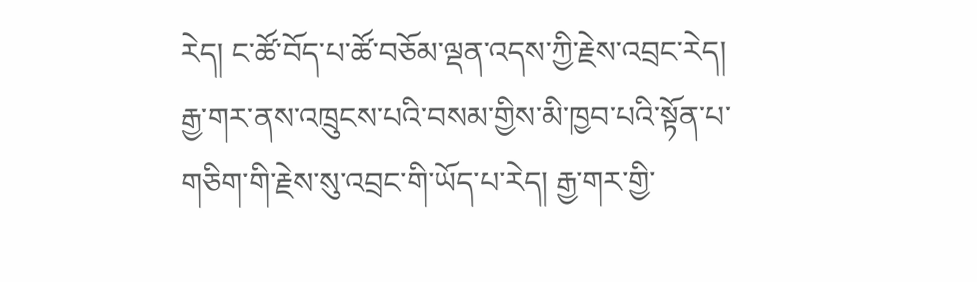རེད། ང་ཚོ་བོད་པ་ཚོ་བཅོམ་ལྡན་འདས་ཀྱི་རྗེས་འབྲང་རེད། རྒྱ་གར་ནས་འཁྲུངས་པའི་བསམ་གྱིས་མི་ཁྱབ་པའི་སྟོན་པ་གཅིག་གི་རྗེས་སུ་འབྲང་གི་ཡོད་པ་རེད། རྒྱ་གར་གྱི་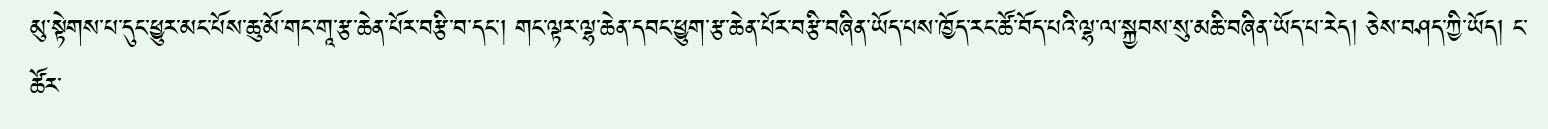མུ་སྟེགས་པ་དུང་ཕྱུར་མང་པོས་ཆུ་མོ་གང་གཱ་རྩ་ཆེན་པོར་བརྩི་བ་དང་། གང་ལྟར་ལྷ་ཆེན་དབང་ཕྱུག་རྩ་ཆེན་པོར་བརྩི་བཞིན་ཡོད་པས་ཁྱོད་རང་ཚོ་བོད་པའི་ལྷ་ལ་སྐྱབས་སུ་མཆི་བཞིན་ཡོད་པ་རེད། ཅེས་བཤད་ཀྱི་ཡོད། ང་ཚོར་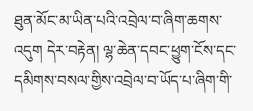ཐུན་མོང་མ་ཡིན་པའི་འབྲེལ་བ་ཞིག་ཆགས་འདུག དེར་བརྟེན། ལྷ་ཆེན་དབང་ཕྱུག་ངོས་དང་དམིགས་བསལ་གྱིས་འབྲེལ་བ་ཡོད་པ་ཞིག་གི་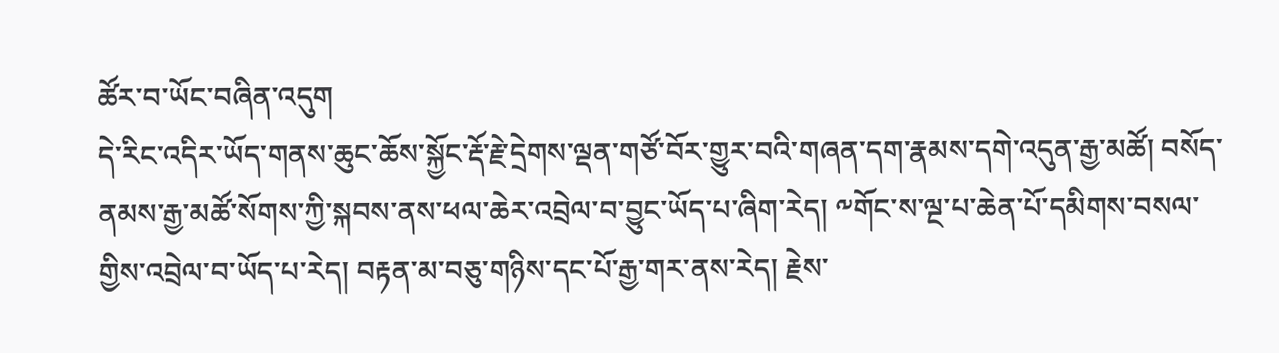ཚོར་བ་ཡོང་བཞིན་འདུག
དེ་རིང་འདིར་ཡོད་གནས་ཆུང་ཆོས་སྐྱོང་རྡོ་རྗེ་དྲེགས་ལྡན་གཙོ་བོར་གྱུར་བའི་གཞན་དག་རྣམས་དགེ་འདུན་རྒྱ་མཚོ། བསོད་ནམས་རྒྱ་མཚོ་སོགས་ཀྱི་སྐབས་ནས་ཕལ་ཆེར་འབྲེལ་བ་བྱུང་ཡོད་པ་ཞིག་རེད། ༸གོང་ས་ལྔ་པ་ཆེན་པོ་དམིགས་བསལ་གྱིས་འབྲེལ་བ་ཡོད་པ་རེད། བརྟན་མ་བཅུ་གཉིས་དང་པོ་རྒྱ་གར་ནས་རེད། རྗེས་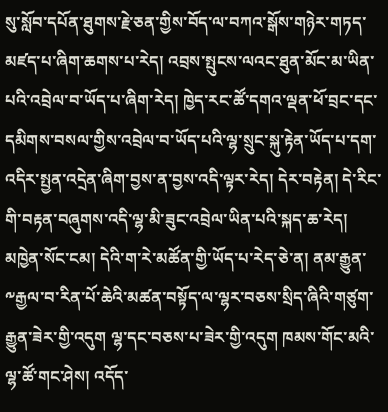སུ་སློབ་དཔོན་ཐུགས་རྗེ་ཅན་གྱིས་བོད་ལ་བཀའ་སྒོས་གཉེར་གཏད་མཛད་པ་ཞིག་ཆགས་པ་རེད། འབྲས་སྤུངས་ལའང་ཐུན་མོང་མ་ཡིན་པའི་འབྲེལ་བ་ཡོད་པ་ཞིག་རེད། ཁྱེད་རང་ཚོ་དགའ་ལྡན་ཕོ་བྲང་དང་དམིགས་བསལ་གྱིས་འབྲེལ་བ་ཡོད་པའི་ལྷ་སྲུང་སྐུ་རྟེན་ཡོད་པ་དག་འདིར་སྤྱན་འདྲེན་ཞིག་བྱས་ན་བྱས་འདི་ལྟར་རེད། དེར་བརྟེན། དེ་རིང་གི་བརྟན་བཞུགས་འདི་ལྷ་མི་ཟུང་འབྲེལ་ཡིན་པའི་སྐད་ཆ་རེད། མཁྱེན་སོང་ངམ། དེའི་ག་རེ་མཚོན་གྱི་ཡོད་པ་རེད་ཅེ་ན། ནམ་རྒྱུན་༸རྒྱལ་བ་རིན་པོ་ཆེའི་མཚན་བསྟོད་ལ་ལྷར་བཅས་སྲིད་ཞིའི་གཙུག་རྒྱུན་ཟེར་གྱི་འདུག ལྷ་དང་བཅས་པ་ཟེར་གྱི་འདུག ཁམས་གོང་མའི་ལྷ་ཚོ་གང་ཤེས། འདོད་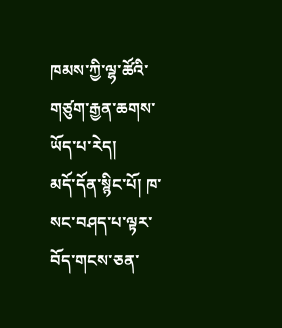ཁམས་ཀྱི་ལྷ་ཚོའི་གཙུག་རྒྱན་ཆགས་ཡོད་པ་རེད།
མདོ་དོན་སྙིང་པོ། ཁ་སང་བཤད་པ་ལྟར་བོད་གངས་ཅན་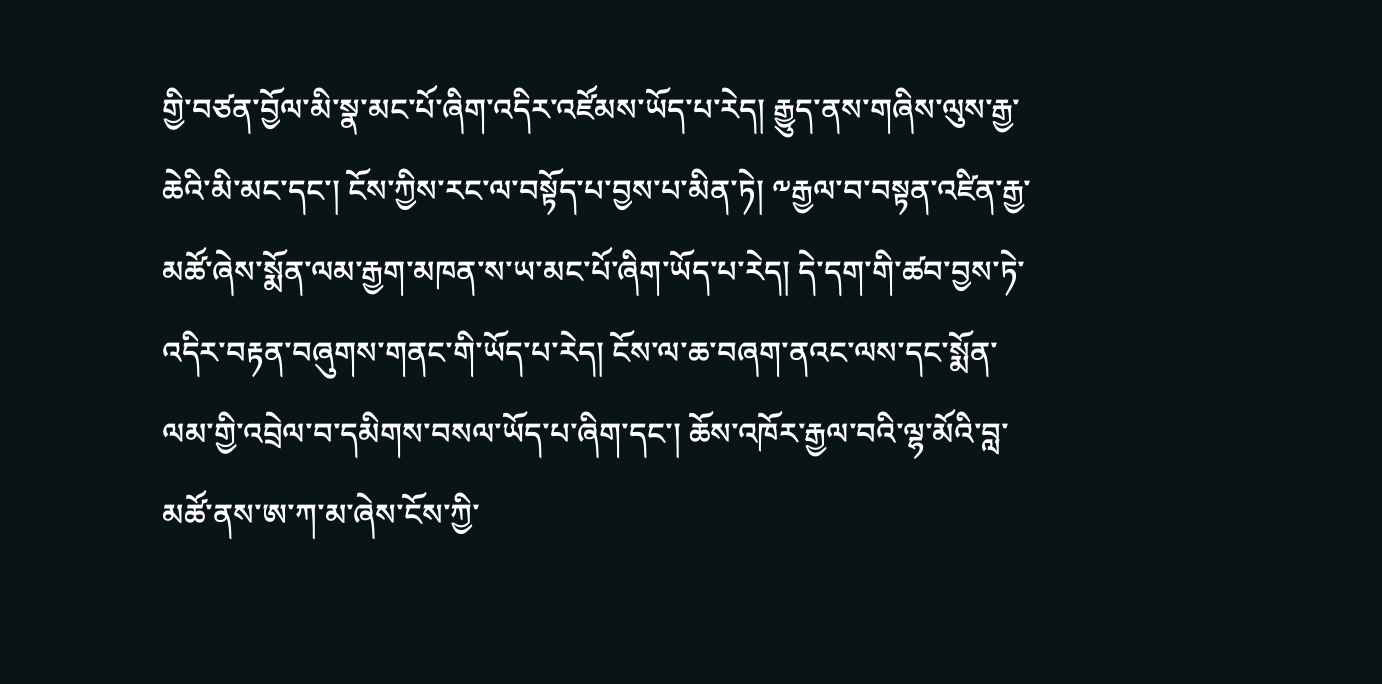གྱི་བཙན་བྱོལ་མི་སྣ་མང་པོ་ཞིག་འདིར་འཛོམས་ཡོད་པ་རེད། རྒྱུད་ནས་གཞིས་ལུས་རྒྱ་ཆེའི་མི་མང་དང་། ངོས་ཀྱིས་རང་ལ་བསྟོད་པ་བྱས་པ་མིན་ཏེ། ༸རྒྱལ་བ་བསྟན་འཛིན་རྒྱ་མཚོ་ཞེས་སྨོན་ལམ་རྒྱག་མཁན་ས་ཡ་མང་པོ་ཞིག་ཡོད་པ་རེད། དེ་དག་གི་ཚབ་བྱས་ཏེ་འདིར་བརྟན་བཞུགས་གནང་གི་ཡོད་པ་རེད། ངོས་ལ་ཆ་བཞག་ནའང་ལས་དང་སྨོན་ལམ་གྱི་འབྲེལ་བ་དམིགས་བསལ་ཡོད་པ་ཞིག་དང་། ཆོས་འཁོར་རྒྱལ་བའི་ལྷ་མོའི་བླ་མཚོ་ནས་ཨ་ཀ་མ་ཞེས་ངོས་ཀྱི་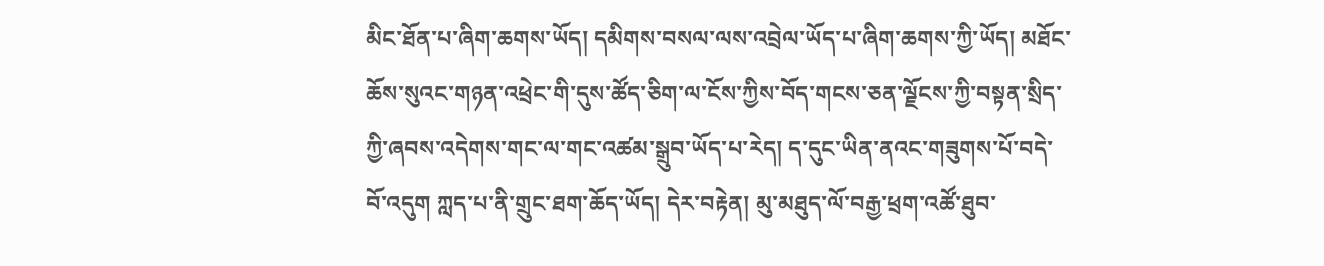མིང་ཐོན་པ་ཞིག་ཆགས་ཡོད། དམིགས་བསལ་ལས་འབྲེལ་ཡོད་པ་ཞིག་ཆགས་ཀྱི་ཡོད། མཐོང་ཆོས་སུའང་གཉན་འཕྲེང་གི་དུས་ཚོད་ཅིག་ལ་ངོས་ཀྱིས་བོད་གངས་ཅན་ལྗོངས་ཀྱི་བསྟན་སྲིད་ཀྱི་ཞབས་འདེགས་གང་ལ་གང་འཚམ་སྒྲུབ་ཡོད་པ་རེད། ད་དུང་ཡིན་ནའང་གཟུགས་པོ་བདེ་བོ་འདུག ཀླད་པ་ནི་གྲུང་ཐག་ཆོད་ཡོད། དེར་བརྟེན། མུ་མཐུད་ལོ་བརྒྱ་ཕྲག་འཚོ་ཐུབ་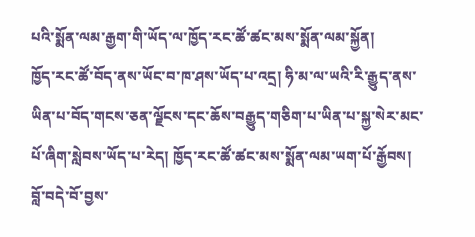པའི་སྨོན་ལམ་རྒྱག་གི་ཡོད་ལ་ཁྱོད་རང་ཚོ་ཚང་མས་སྨོན་ལམ་སྐྱོན།
ཁྱོད་རང་ཚོ་བོད་ནས་ཡོང་བ་ཁ་ཤས་ཡོད་པ་འདྲ། ཧི་མ་ལ་ཡའི་རི་རྒྱུད་ནས་ཡིན་པ་བོད་གངས་ཅན་ལྗོངས་དང་ཆོས་བརྒྱུད་གཅིག་པ་ཡིན་པ་སྐྱ་སེར་མང་པོ་ཞིག་སླེབས་ཡོད་པ་རེད། ཁྱོད་རང་ཚོ་ཚང་མས་སྨོན་ལམ་ཡག་པོ་རྒྱོབས། བློ་བདེ་བོ་བྱས་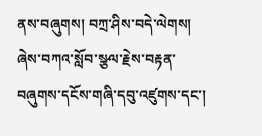ནས་བཞུགས། བཀྲ་ཤིས་བདེ་ལེགས། ཞེས་བཀའ་སློབ་སྩལ་རྗེས་བརྟན་བཞུགས་དངོས་གཞི་དབུ་འཛུགས་དང་།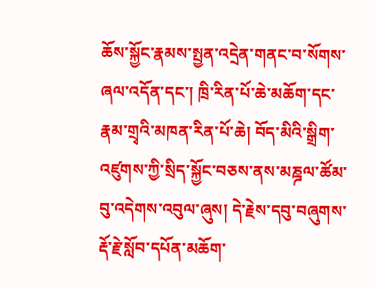ཆོས་སྐྱོང་རྣམས་སྤྱན་འདྲེན་གནང་བ་སོགས་ཞལ་འདོན་དང་། ཁྲི་རིན་པོ་ཆེ་མཆོག་དང་རྣམ་གྲྭའི་མཁན་རིན་པོ་ཆེ། བོད་མིའི་སྒྲིག་འཛུགས་ཀྱི་སྲིད་སྐྱོང་བཅས་ནས་མཎྜལ་ཚོམ་བུ་འདེགས་འབུལ་ཞུས། དེ་རྗེས་དབུ་བཞུགས་རྡོ་རྗེ་སློབ་དཔོན་མཆོག་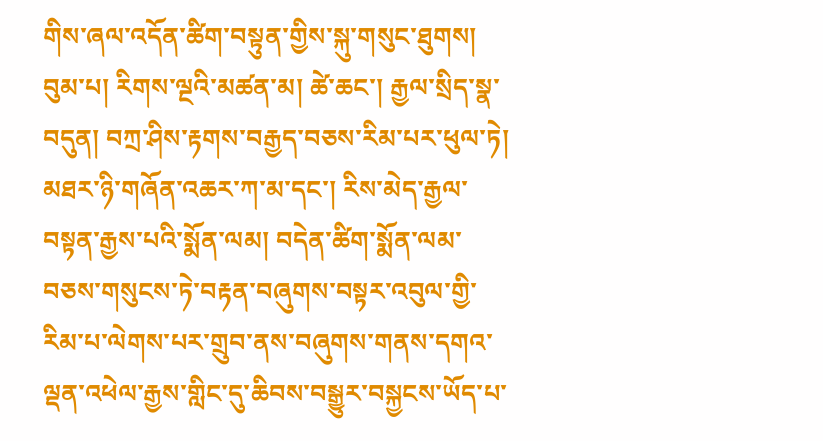གིས་ཞལ་འདོན་ཚིག་བསྟུན་གྱིས་སྐུ་གསུང་ཐུགས། བུམ་པ། རིགས་ལྔའི་མཚན་མ། ཚེ་ཆང་། རྒྱལ་སྲིད་སྣ་བདུན། བཀྲ་ཤིས་རྟགས་བརྒྱད་བཅས་རིམ་པར་ཕུལ་ཏེ། མཐར་ཉི་གཞོན་འཆར་ཀ་མ་དང་། རིས་མེད་རྒྱལ་བསྟན་རྒྱས་པའི་སྨོན་ལམ། བདེན་ཚིག་སྨོན་ལམ་བཅས་གསུངས་ཏེ་བརྟན་བཞུགས་བསྟར་འབུལ་གྱི་རིམ་པ་ལེགས་པར་གྲུབ་ནས་བཞུགས་གནས་དགའ་ལྡན་འཕེལ་རྒྱས་གླིང་དུ་ཆིབས་བསྒྱུར་བསྐྱངས་ཡོད་པ་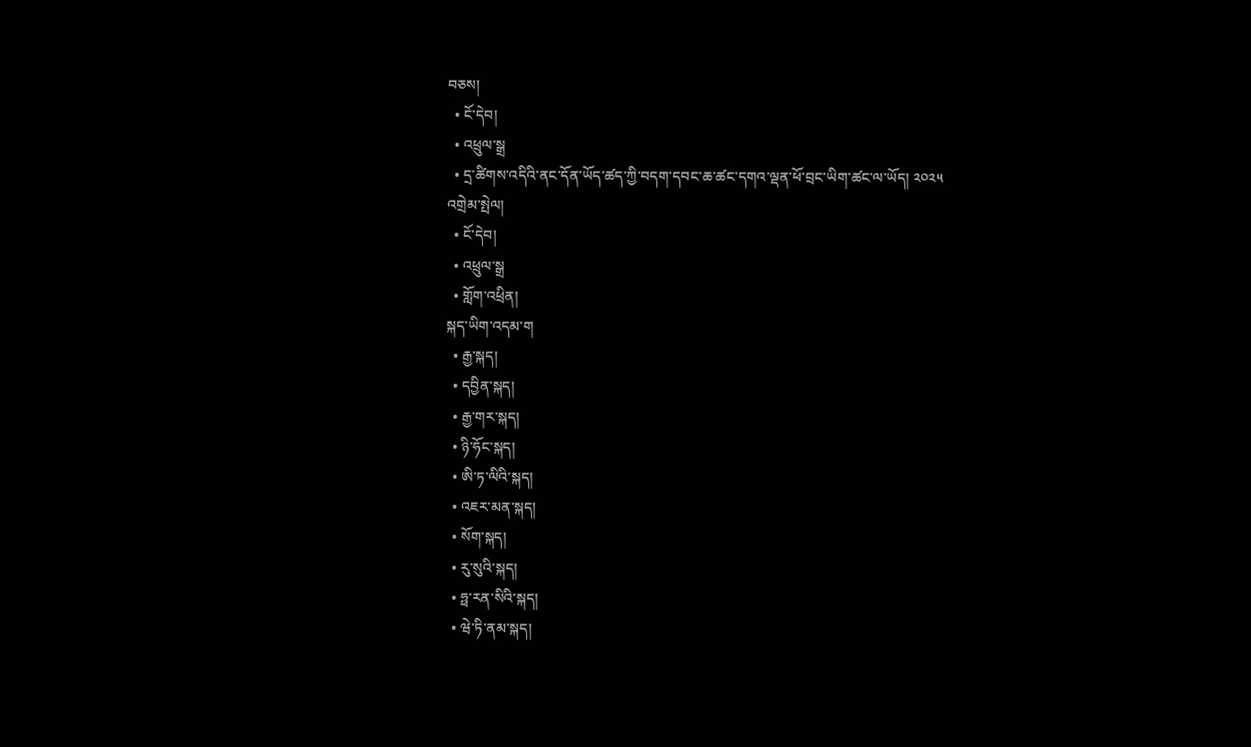བཅས།
  • ངོ་དེབ།
  • འཕྲུལ་སྒྲ
  • དྲ་ཚིགས་འདིའི་ནང་དོན་ཡོད་ཚད་ཀྱི་བདག་དབང་ཆ་ཚང་དགའ་ལྡན་ཕོ་བྲང་ཡིག་ཚང་ལ་ཡོད། ༢༠༢༥
འགྲེམ་སྤེལ།
  • ངོ་དེབ།
  • འཕྲུལ་སྒྲ
  • གློག་འཕྲིན།
སྐད་ཡིག་འདམ་ག
  • རྒྱ་སྐད།
  • དབྱིན་སྐད།
  • རྒྱ་གར་སྐད།
  • ཉི་ཧོང་སྐད།
  • ཨི་ཏ་ལིའི་སྐད།
  • འཇར་མན་སྐད།
  • སོག་སྐད།
  • རུ་སུའི་སྐད།
  • ཧྥ་རན་སིའི་སྐད།
  • ཝེ་ཏི་ནམ་སྐད།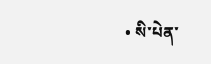• སི་པེན་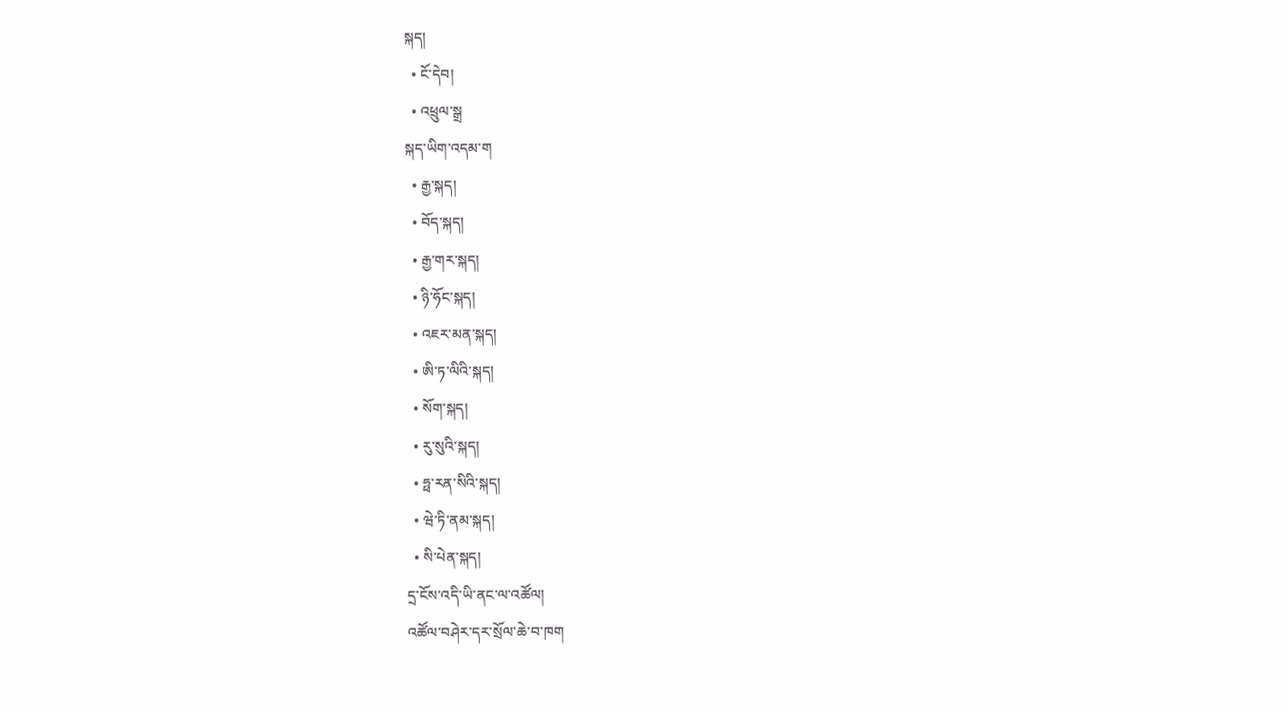སྐད།
  • ངོ་དེབ།
  • འཕྲུལ་སྒྲ
སྐད་ཡིག་འདམ་ག
  • རྒྱ་སྐད།
  • བོད་སྐད།
  • རྒྱ་གར་སྐད།
  • ཉི་ཧོང་སྐད།
  • འཇར་མན་སྐད།
  • ཨི་ཏ་ལིའི་སྐད།
  • སོག་སྐད།
  • རུ་སུའི་སྐད།
  • ཧྥ་རན་སིའི་སྐད།
  • ཝེ་ཏི་ནམ་སྐད།
  • སི་པེན་སྐད།
དྲ་ངོས་འདི་ཡི་ནང་ལ་འཚོལ།
འཚོལ་བཤེར་དར་སྲོལ་ཆེ་བ་ཁག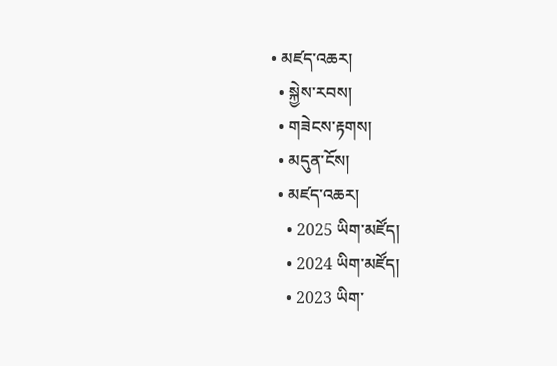• མཛད་འཆར།
  • སྐྱེས་རབས།
  • གཟེངས་རྟགས།
  • མདུན་ངོས།
  • མཛད་འཆར།
    • 2025 ཡིག་མཛོད།
    • 2024 ཡིག་མཛོད།
    • 2023 ཡིག་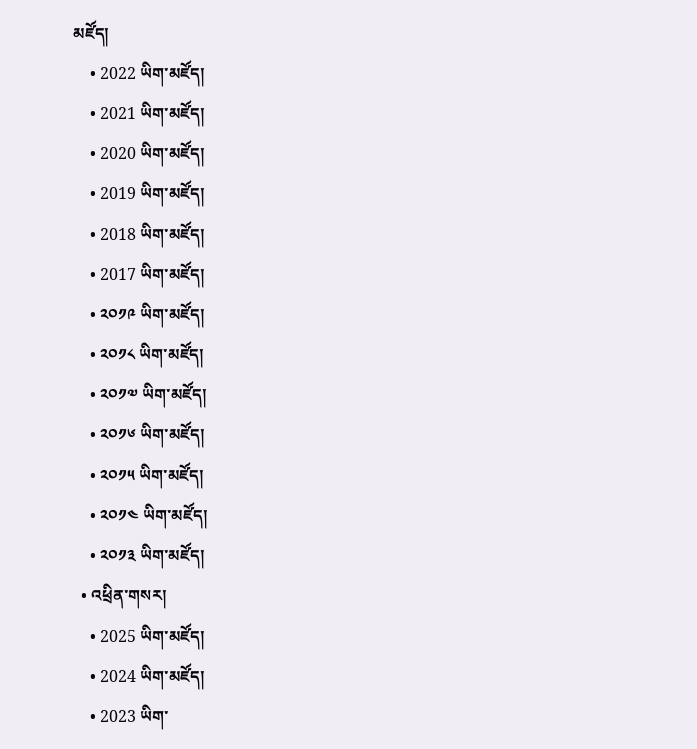མཛོད།
    • 2022 ཡིག་མཛོད།
    • 2021 ཡིག་མཛོད།
    • 2020 ཡིག་མཛོད།
    • 2019 ཡིག་མཛོད།
    • 2018 ཡིག་མཛོད།
    • 2017 ཡིག་མཛོད།
    • ༢༠༡༩ ཡིག་མཛོད།
    • ༢༠༡༨ ཡིག་མཛོད།
    • ༢༠༡༧ ཡིག་མཛོད།
    • ༢༠༡༦ ཡིག་མཛོད།
    • ༢༠༡༥ ཡིག་མཛོད།
    • ༢༠༡༤ ཡིག་མཛོད།
    • ༢༠༡༣ ཡིག་མཛོད།
  • འཕྲིན་གསར།
    • 2025 ཡིག་མཛོད།
    • 2024 ཡིག་མཛོད།
    • 2023 ཡིག་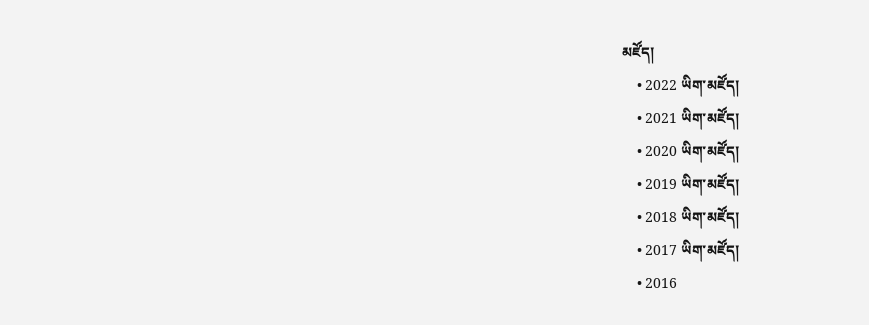མཛོད།
    • 2022 ཡིག་མཛོད།
    • 2021 ཡིག་མཛོད།
    • 2020 ཡིག་མཛོད།
    • 2019 ཡིག་མཛོད།
    • 2018 ཡིག་མཛོད།
    • 2017 ཡིག་མཛོད།
    • 2016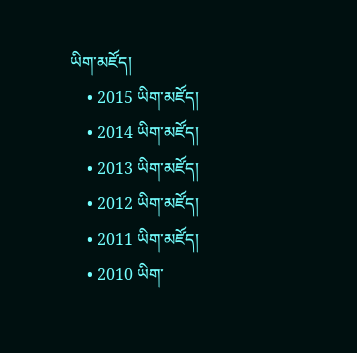ཡིག་མཛོད།
    • 2015 ཡིག་མཛོད།
    • 2014 ཡིག་མཛོད།
    • 2013 ཡིག་མཛོད།
    • 2012 ཡིག་མཛོད།
    • 2011 ཡིག་མཛོད།
    • 2010 ཡིག་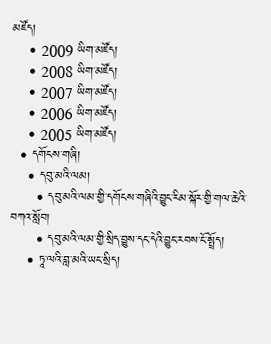མཛོད།
    • 2009 ཡིག་མཛོད།
    • 2008 ཡིག་མཛོད།
    • 2007 ཡིག་མཛོད།
    • 2006 ཡིག་མཛོད།
    • 2005 ཡིག་མཛོད།
  • དགོངས་གཞི།
    • དབུ་མའི་ལམ།
      • དབུ་མའི་ལམ་གྱི་དགོངས་གཞིའི་བྱུང་རིམ་སྐོར་གྱི་གལ་ཆེའི་བཀའ་སློབ།
      • དབུ་མའི་ལམ་གྱི་སྲིད་བྱུས་དང་དེའི་བྱུང་རབས་ངོ་སྤྲོད།
    • ཏཱ་ལའི་བླ་མའི་ཡང་སྲིད།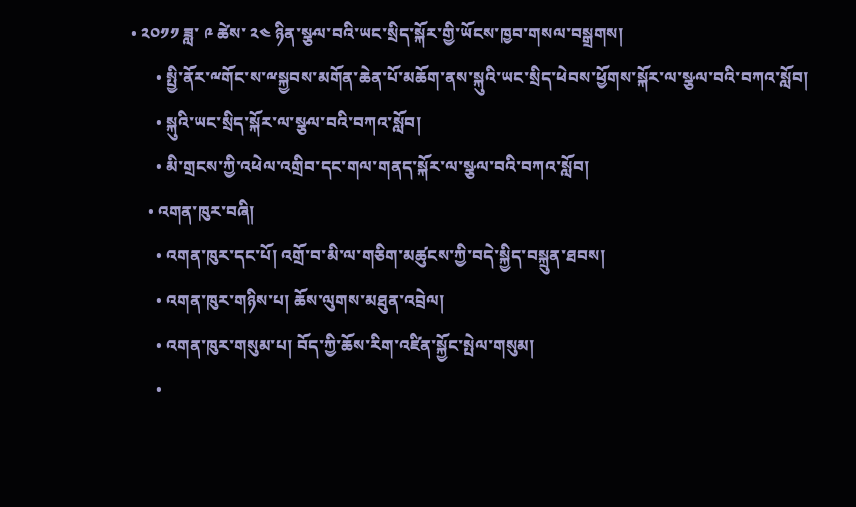• ༢༠༡༡ ཟླ་ ༩ ཚེས་ ༢༤ ཉིན་སྩལ་བའི་ཡང་སྲིད་སྐོར་གྱི་ཡོངས་ཁྱབ་གསལ་བསྒྲགས།
      • སྤྱི་ནོར་ྋགོང་ས་ྋསྐྱབས་མགོན་ཆེན་པོ་མཆོག་ནས་སྐུའི་ཡང་སྲིད་ཕེབས་ཕྱོགས་སྐོར་ལ་སྩལ་བའི་བཀའ་སློབ།
      • སྐུའི་ཡང་སྲིད་སྐོར་ལ་སྩལ་བའི་བཀའ་སློབ།
      • མི་གྲངས་ཀྱི་འཕེལ་འགྲིབ་དང་གལ་གནད་སྐོར་ལ་སྩལ་བའི་བཀའ་སློབ།
    • འགན་ཁུར་བཞི།
      • འགན་ཁུར་དང་པོ། འགྲོ་བ་མི་ལ་གཅིག་མཚུངས་ཀྱི་བདེ་སྐྱིད་བསྐྲུན་ཐབས།
      • འགན་ཁུར་གཉིས་པ། ཆོས་ལུགས་མཐུན་འབྲེལ།
      • འགན་ཁུར་གསུམ་པ། བོད་ཀྱི་ཆོས་རིག་འཛིན་སྐྱོང་སྤེལ་གསུམ།
      •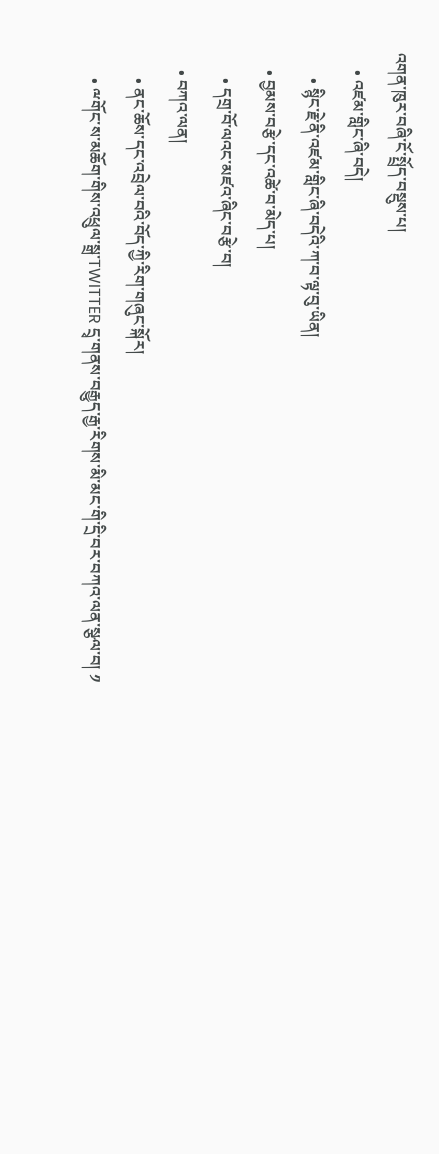འགན་ཁུར་བཞི་ངོ་སྤྲོད་བསྡུས་པ།
    • འཛམ་གླིང་ཞི་བདེ།
      • སྙིང་རྗེ་ནི་འཛམ་གླིང་ཞི་བདེའི་ཀ་བ་ལྟ་བུ་ཡིན།
    • བྱམས་བརྩེ་དང་འཚེ་བ་མེད་པ།
      • དགྲ་བོ་ལའང་མཛའ་ཞིང་བརྩེ་བ།
    • བཀའ་ལན།
      • ནང་ཆོས་དང་འབྲེལ་བའི་བོད་ཀྱི་རིག་གཞུང་སྐོར།
      • ྋགོང་ས་མཆོག་གིས་འཕྲུལ་སྒྲ་TWITTER དྲྭ་གནས་བརྒྱུད་རྒྱ་རིགས་མི་མང་གི་དྲི་བར་བཀའ་ལན་སྩལ་བ། ༡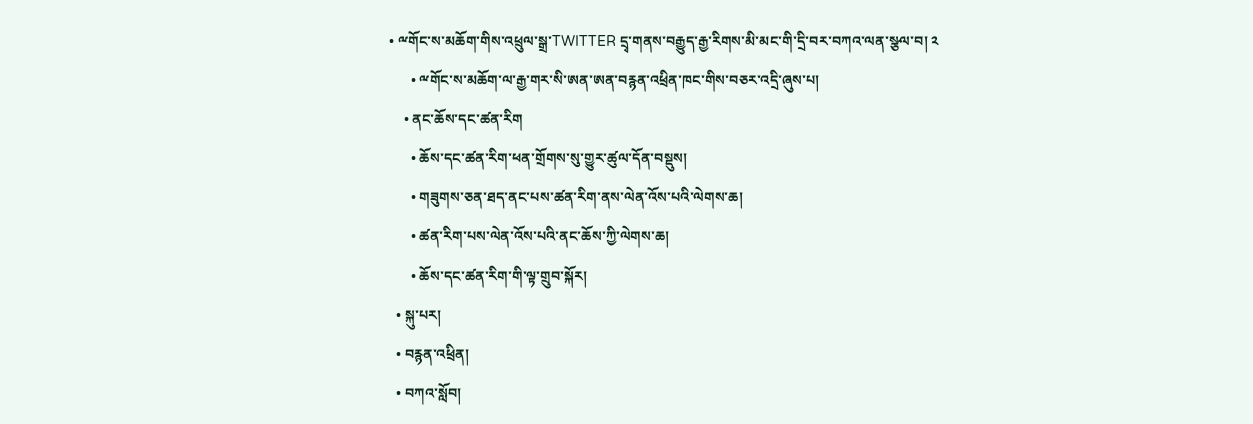• ྋགོང་ས་མཆོག་གིས་འཕྲུལ་སྒྲ་TWITTER དྲྭ་གནས་བརྒྱུད་རྒྱ་རིགས་མི་མང་གི་དྲི་བར་བཀའ་ལན་སྩལ་བ། ༢
      • ྋགོང་ས་མཆོག་ལ་རྒྱ་གར་སི་ཨན་ཨན་བརྙན་འཕྲིན་ཁང་གིས་བཅར་འདྲི་ཞུས་པ།
    • ནང་ཆོས་དང་ཚན་རིག
      • ཆོས་དང་ཚན་རིག་ཕན་གྲོགས་སུ་གྱུར་ཚུལ་དོན་བསྡུས།
      • གཟུགས་ཅན་ཐད་ནང་པས་ཚན་རིག་ནས་ལེན་འོས་པའི་ལེགས་ཆ།
      • ཚན་རིག་པས་ལེན་འོས་པའི་ནང་ཆོས་ཀྱི་ལེགས་ཆ།
      • ཆོས་དང་ཚན་རིག་གི་ལྟ་གྲུབ་སྐོར།
  • སྐུ་པར།
  • བརྙན་འཕྲིན།
  • བཀའ་སློབ།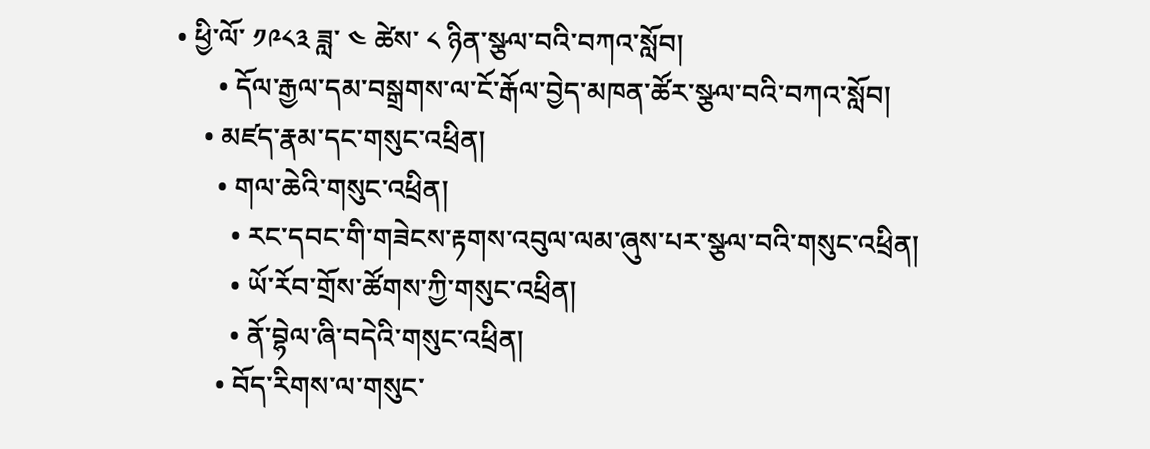• ཕྱི་ལོ་ ༡༩༨༣ ཟླ་ ༤ ཚེས་ ༨ ཉིན་སྩལ་བའི་བཀའ་སློབ།
      • དོལ་རྒྱལ་དམ་བསྒྲགས་ལ་ངོ་རྒོལ་བྱེད་མཁན་ཚོར་སྩལ་བའི་བཀའ་སློབ།
    • མཛད་རྣམ་དང་གསུང་འཕྲིན།
      • གལ་ཆེའི་གསུང་འཕྲིན།
        • རང་དབང་གི་གཟེངས་རྟགས་འབུལ་ལམ་ཞུས་པར་སྩལ་བའི་གསུང་འཕྲིན།
        • ཡོ་རོབ་གྲོས་ཚོགས་ཀྱི་གསུང་འཕྲིན།
        • ནོ་བྷེལ་ཞི་བདེའི་གསུང་འཕྲིན།
      • བོད་རིགས་ལ་གསུང་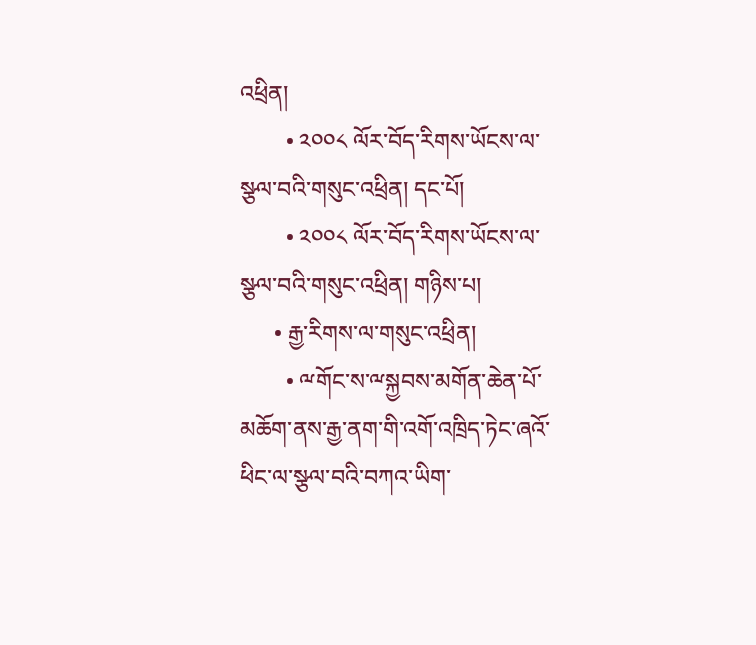འཕྲིན།
        • ༢༠༠༨ ལོར་བོད་རིགས་ཡོངས་ལ་སྩལ་བའི་གསུང་འཕྲིན། དང་པོ།
        • ༢༠༠༨ ལོར་བོད་རིགས་ཡོངས་ལ་སྩལ་བའི་གསུང་འཕྲིན། གཉིས་པ།
      • རྒྱ་རིགས་ལ་གསུང་འཕྲིན།
        • ྋགོང་ས་ྋསྐྱབས་མགོན་ཆེན་པོ་མཆོག་ནས་རྒྱ་ནག་གི་འགོ་འཁྲིད་ཏེང་ཞའོ་ཕིང་ལ་སྩལ་བའི་བཀའ་ཡིག་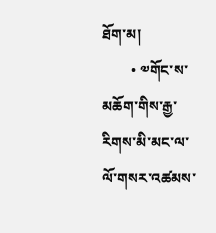ཐོག་མ།
        • ༧གོང་ས་མཆོག་གིས་རྒྱ་རིགས་མི་མང་ལ་ལོ་གསར་འཚམས་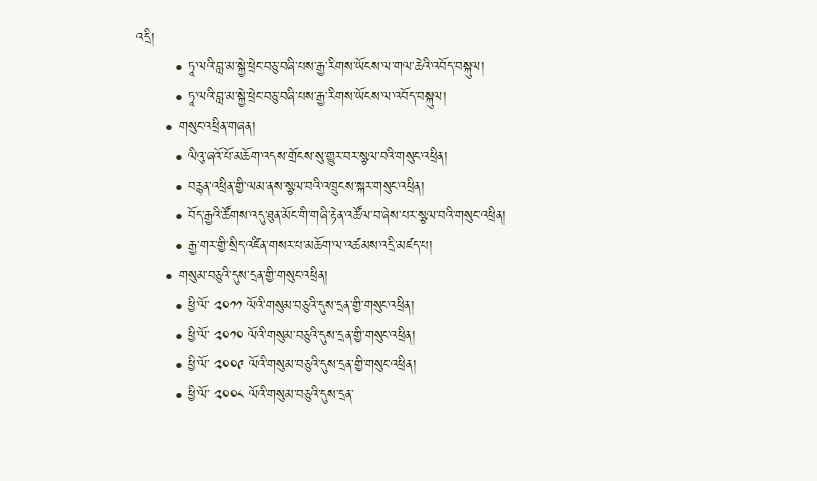འདྲི།
        • ཏཱ་ལའི་བླ་མ་སྐྱེ་ཕྲེང་བཅུ་བཞི་པས་རྒྱ་རིགས་ཡོངས་ལ་གལ་ཆེའི་འབོད་བསྐུལ།
        • ཏཱ་ལའི་བླ་མ་སྐྱེ་ཕྲེང་བཅུ་བཞི་པས་རྒྱ་རིགས་ཡོངས་ལ་འབོད་བསྐུལ།
      • གསུང་འཕྲིན་གཞན།
        • ལིའུ་ཞའོ་པོ་མཆོག་འདས་གྲོངས་སུ་གྱུར་བར་སྩལ་བའི་གསུང་འཕྲིན།
        • བརྙན་འཕྲིན་གྱི་ལམ་ནས་སྩལ་བའི་འཁྲུངས་སྐར་གསུང་འཕྲིན།
        • བོད་རྒྱའི་ཚོགས་འདུ་ཐུན་མོང་གི་གཞི་རྟེན་འཚོལ་བ་ཞེས་པར་སྩལ་བའི་གསུང་འཕྲིན།
        • རྒྱ་གར་གྱི་སྲིད་འཛིན་གསར་པ་མཆོག་ལ་འཚམས་འདྲི་མཛད་པ།
      • གསུམ་བཅུའི་དུས་དྲན་གྱི་གསུང་འཕྲིན།
        • ཕྱི་ལོ་ ༢༠༡༡ ལོའི་གསུམ་བཅུའི་དུས་དྲན་གྱི་གསུང་འཕྲིན།
        • ཕྱི་ལོ་ ༢༠༡༠ ལོའི་གསུམ་བཅུའི་དུས་དྲན་གྱི་གསུང་འཕྲིན།
        • ཕྱི་ལོ་ ༢༠༠༩ ལོའི་གསུམ་བཅུའི་དུས་དྲན་གྱི་གསུང་འཕྲིན།
        • ཕྱི་ལོ་ ༢༠༠༨ ལོའི་གསུམ་བཅུའི་དུས་དྲན་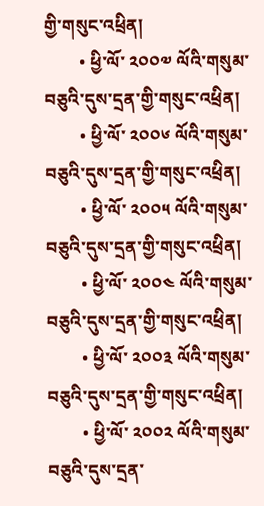གྱི་གསུང་འཕྲིན།
        • ཕྱི་ལོ་ ༢༠༠༧ ལོའི་གསུམ་བཅུའི་དུས་དྲན་གྱི་གསུང་འཕྲིན།
        • ཕྱི་ལོ་ ༢༠༠༦ ལོའི་གསུམ་བཅུའི་དུས་དྲན་གྱི་གསུང་འཕྲིན།
        • ཕྱི་ལོ་ ༢༠༠༥ ལོའི་གསུམ་བཅུའི་དུས་དྲན་གྱི་གསུང་འཕྲིན།
        • ཕྱི་ལོ་ ༢༠༠༤ ལོའི་གསུམ་བཅུའི་དུས་དྲན་གྱི་གསུང་འཕྲིན།
        • ཕྱི་ལོ་ ༢༠༠༣ ལོའི་གསུམ་བཅུའི་དུས་དྲན་གྱི་གསུང་འཕྲིན།
        • ཕྱི་ལོ་ ༢༠༠༢ ལོའི་གསུམ་བཅུའི་དུས་དྲན་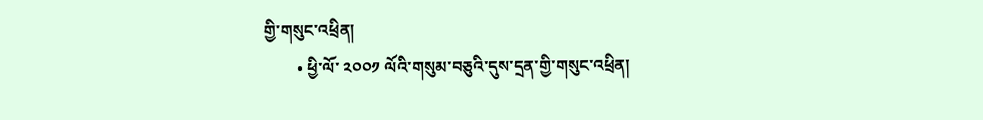གྱི་གསུང་འཕྲིན།
        • ཕྱི་ལོ་ ༢༠༠༡ ལོའི་གསུམ་བཅུའི་དུས་དྲན་གྱི་གསུང་འཕྲིན།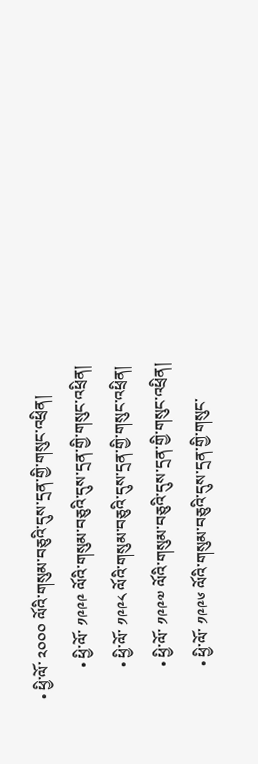• ཕྱི་ལོ་ ༢༠༠༠ ལོའི་གསུམ་བཅུའི་དུས་དྲན་གྱི་གསུང་འཕྲིན།
        • ཕྱི་ལོ་ ༡༩༩༩ ལོའི་གསུམ་བཅུའི་དུས་དྲན་གྱི་གསུང་འཕྲིན།
        • ཕྱི་ལོ་ ༡༩༩༨ ལོའི་གསུམ་བཅུའི་དུས་དྲན་གྱི་གསུང་འཕྲིན།
        • ཕྱི་ལོ་ ༡༩༩༧ ལོའི་གསུམ་བཅུའི་དུས་དྲན་གྱི་གསུང་འཕྲིན།
        • ཕྱི་ལོ་ ༡༩༩༦ ལོའི་གསུམ་བཅུའི་དུས་དྲན་གྱི་གསུང་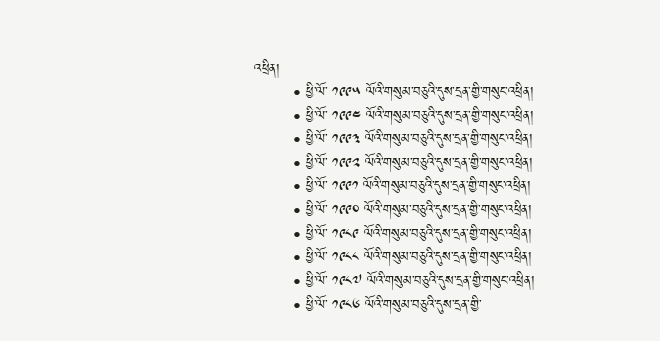འཕྲིན།
        • ཕྱི་ལོ་ ༡༩༩༥ ལོའི་གསུམ་བཅུའི་དུས་དྲན་གྱི་གསུང་འཕྲིན།
        • ཕྱི་ལོ་ ༡༩༩༤ ལོའི་གསུམ་བཅུའི་དུས་དྲན་གྱི་གསུང་འཕྲིན།
        • ཕྱི་ལོ་ ༡༩༩༣ ལོའི་གསུམ་བཅུའི་དུས་དྲན་གྱི་གསུང་འཕྲིན།
        • ཕྱི་ལོ་ ༡༩༩༢ ལོའི་གསུམ་བཅུའི་དུས་དྲན་གྱི་གསུང་འཕྲིན།
        • ཕྱི་ལོ་ ༡༩༩༡ ལོའི་གསུམ་བཅུའི་དུས་དྲན་གྱི་གསུང་འཕྲིན།
        • ཕྱི་ལོ་ ༡༩༩༠ ལོའི་གསུམ་བཅུའི་དུས་དྲན་གྱི་གསུང་འཕྲིན།
        • ཕྱི་ལོ་ ༡༩༨༩ ལོའི་གསུམ་བཅུའི་དུས་དྲན་གྱི་གསུང་འཕྲིན།
        • ཕྱི་ལོ་ ༡༩༨༨ ལོའི་གསུམ་བཅུའི་དུས་དྲན་གྱི་གསུང་འཕྲིན།
        • ཕྱི་ལོ་ ༡༩༨༧ ལོའི་གསུམ་བཅུའི་དུས་དྲན་གྱི་གསུང་འཕྲིན།
        • ཕྱི་ལོ་ ༡༩༨༦ ལོའི་གསུམ་བཅུའི་དུས་དྲན་གྱི་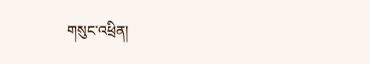གསུང་འཕྲིན།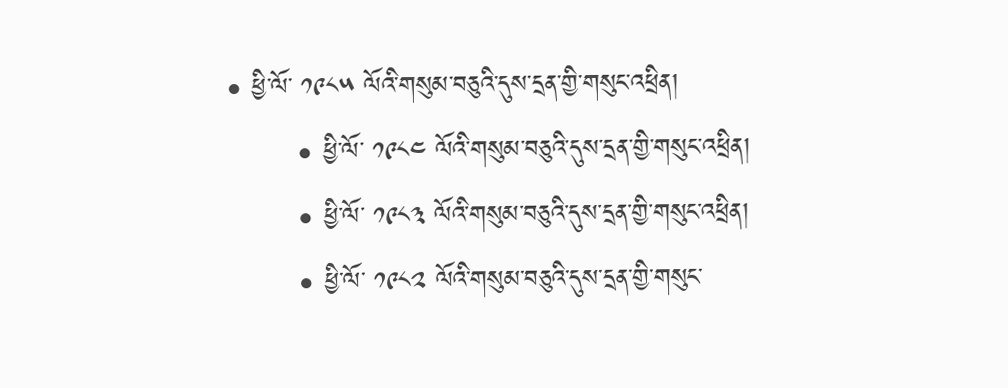• ཕྱི་ལོ་ ༡༩༨༥ ལོའི་གསུམ་བཅུའི་དུས་དྲན་གྱི་གསུང་འཕྲིན།
        • ཕྱི་ལོ་ ༡༩༨༤ ལོའི་གསུམ་བཅུའི་དུས་དྲན་གྱི་གསུང་འཕྲིན།
        • ཕྱི་ལོ་ ༡༩༨༣ ལོའི་གསུམ་བཅུའི་དུས་དྲན་གྱི་གསུང་འཕྲིན།
        • ཕྱི་ལོ་ ༡༩༨༢ ལོའི་གསུམ་བཅུའི་དུས་དྲན་གྱི་གསུང་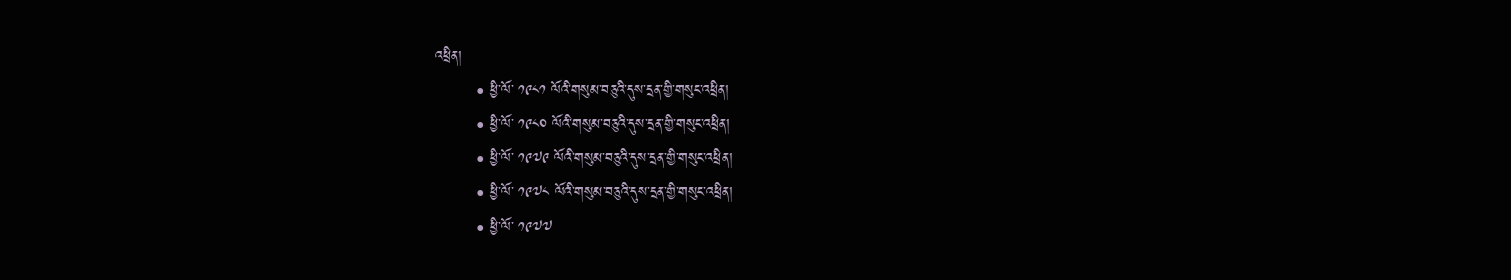འཕྲིན།
        • ཕྱི་ལོ་ ༡༩༨༡ ལོའི་གསུམ་བཅུའི་དུས་དྲན་གྱི་གསུང་འཕྲིན།
        • ཕྱི་ལོ་ ༡༩༨༠ ལོའི་གསུམ་བཅུའི་དུས་དྲན་གྱི་གསུང་འཕྲིན།
        • ཕྱི་ལོ་ ༡༩༧༩ ལོའི་གསུམ་བཅུའི་དུས་དྲན་གྱི་གསུང་འཕྲིན།
        • ཕྱི་ལོ་ ༡༩༧༨ ལོའི་གསུམ་བཅུའི་དུས་དྲན་གྱི་གསུང་འཕྲིན།
        • ཕྱི་ལོ་ ༡༩༧༧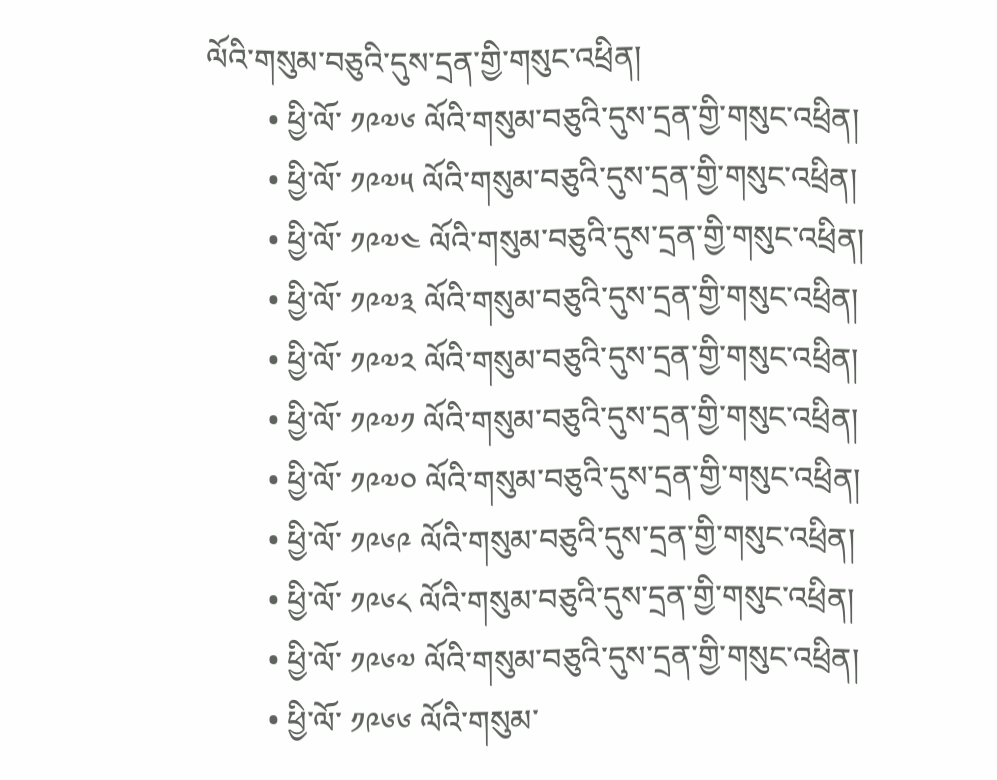ལོའི་གསུམ་བཅུའི་དུས་དྲན་གྱི་གསུང་འཕྲིན།
        • ཕྱི་ལོ་ ༡༩༧༦ ལོའི་གསུམ་བཅུའི་དུས་དྲན་གྱི་གསུང་འཕྲིན།
        • ཕྱི་ལོ་ ༡༩༧༥ ལོའི་གསུམ་བཅུའི་དུས་དྲན་གྱི་གསུང་འཕྲིན།
        • ཕྱི་ལོ་ ༡༩༧༤ ལོའི་གསུམ་བཅུའི་དུས་དྲན་གྱི་གསུང་འཕྲིན།
        • ཕྱི་ལོ་ ༡༩༧༣ ལོའི་གསུམ་བཅུའི་དུས་དྲན་གྱི་གསུང་འཕྲིན།
        • ཕྱི་ལོ་ ༡༩༧༢ ལོའི་གསུམ་བཅུའི་དུས་དྲན་གྱི་གསུང་འཕྲིན།
        • ཕྱི་ལོ་ ༡༩༧༡ ལོའི་གསུམ་བཅུའི་དུས་དྲན་གྱི་གསུང་འཕྲིན།
        • ཕྱི་ལོ་ ༡༩༧༠ ལོའི་གསུམ་བཅུའི་དུས་དྲན་གྱི་གསུང་འཕྲིན།
        • ཕྱི་ལོ་ ༡༩༦༩ ལོའི་གསུམ་བཅུའི་དུས་དྲན་གྱི་གསུང་འཕྲིན།
        • ཕྱི་ལོ་ ༡༩༦༨ ལོའི་གསུམ་བཅུའི་དུས་དྲན་གྱི་གསུང་འཕྲིན།
        • ཕྱི་ལོ་ ༡༩༦༧ ལོའི་གསུམ་བཅུའི་དུས་དྲན་གྱི་གསུང་འཕྲིན།
        • ཕྱི་ལོ་ ༡༩༦༦ ལོའི་གསུམ་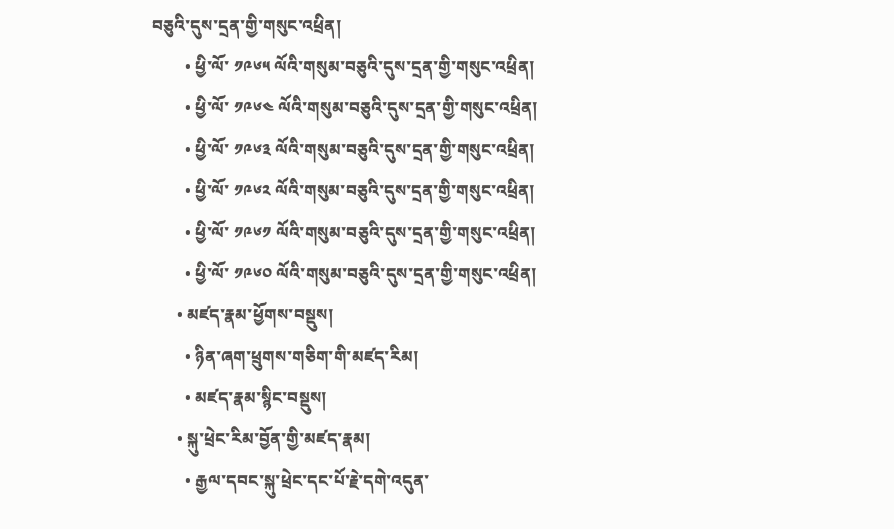བཅུའི་དུས་དྲན་གྱི་གསུང་འཕྲིན།
        • ཕྱི་ལོ་ ༡༩༦༥ ལོའི་གསུམ་བཅུའི་དུས་དྲན་གྱི་གསུང་འཕྲིན།
        • ཕྱི་ལོ་ ༡༩༦༤ ལོའི་གསུམ་བཅུའི་དུས་དྲན་གྱི་གསུང་འཕྲིན།
        • ཕྱི་ལོ་ ༡༩༦༣ ལོའི་གསུམ་བཅུའི་དུས་དྲན་གྱི་གསུང་འཕྲིན།
        • ཕྱི་ལོ་ ༡༩༦༢ ལོའི་གསུམ་བཅུའི་དུས་དྲན་གྱི་གསུང་འཕྲིན།
        • ཕྱི་ལོ་ ༡༩༦༡ ལོའི་གསུམ་བཅུའི་དུས་དྲན་གྱི་གསུང་འཕྲིན།
        • ཕྱི་ལོ་ ༡༩༦༠ ལོའི་གསུམ་བཅུའི་དུས་དྲན་གྱི་གསུང་འཕྲིན།
      • མཛད་རྣམ་ཕྱོགས་བསྡུས།
        • ཉིན་ཞག་ཕྲུགས་གཅིག་གི་མཛད་རིམ།
        • མཛད་རྣམ་སྙིང་བསྡུས།
      • སྐུ་ཕྲེང་རིམ་བྱོན་གྱི་མཛད་རྣམ།
        • རྒྱལ་དབང་སྐུ་ཕྲེང་དང་པོ་རྗེ་དགེ་འདུན་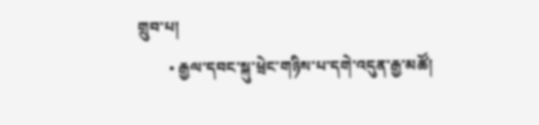གྲུབ་པ།
        • རྒྱལ་དབང་སྐུ་ཕྲེང་གཉིས་པ་དགེ་འདུན་རྒྱ་མཚོ།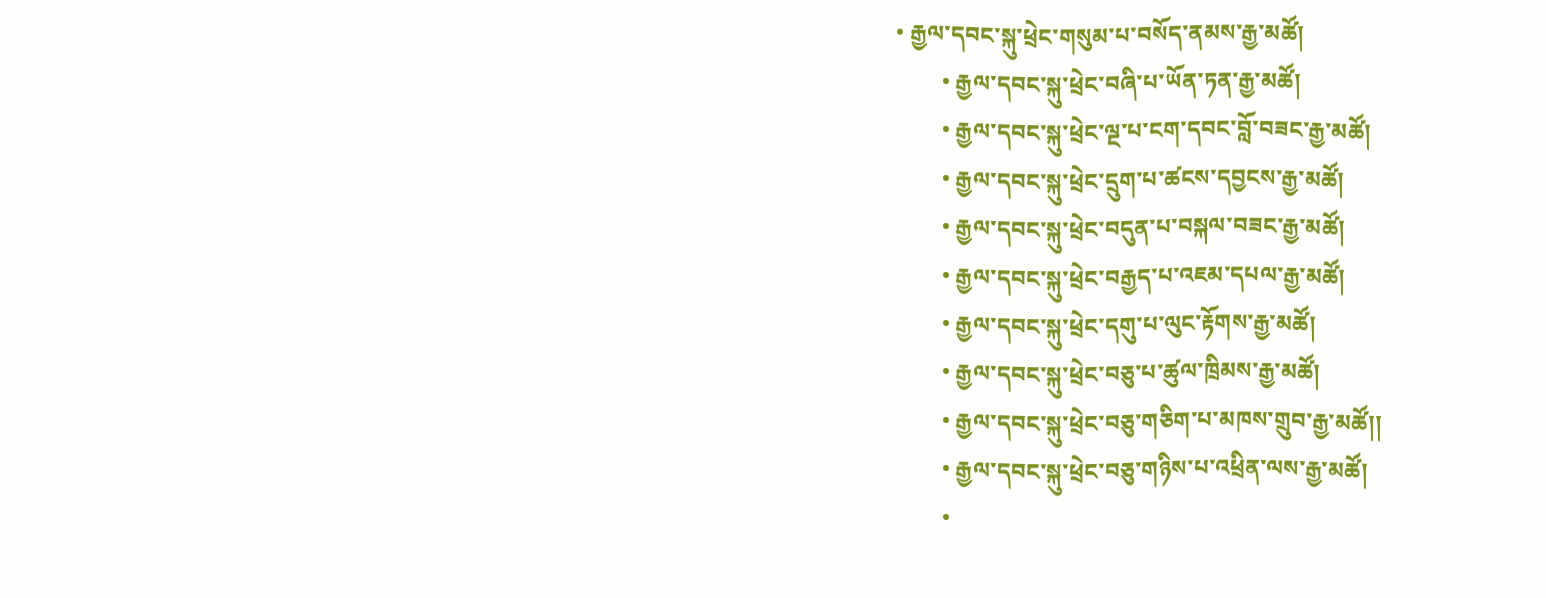• རྒྱལ་དབང་སྐུ་ཕྲེང་གསུམ་པ་བསོད་ནམས་རྒྱ་མཚོ།
        • རྒྱལ་དབང་སྐུ་ཕྲེང་བཞི་པ་ཡོན་ཏན་རྒྱ་མཚོ།
        • རྒྱལ་དབང་སྐུ་ཕྲེང་ལྔ་པ་ངག་དབང་བློ་བཟང་རྒྱ་མཚོ།
        • རྒྱལ་དབང་སྐུ་ཕྲེང་དྲུག་པ་ཚངས་དབྱངས་རྒྱ་མཚོ།
        • རྒྱལ་དབང་སྐུ་ཕྲེང་བདུན་པ་བསྐལ་བཟང་རྒྱ་མཚོ།
        • རྒྱལ་དབང་སྐུ་ཕྲེང་བརྒྱད་པ་འཇམ་དཔལ་རྒྱ་མཚོ།
        • རྒྱལ་དབང་སྐུ་ཕྲེང་དགུ་པ་ལུང་རྟོགས་རྒྱ་མཚོ།
        • རྒྱལ་དབང་སྐུ་ཕྲེང་བཅུ་པ་ཚུལ་ཁྲིམས་རྒྱ་མཚོ།
        • རྒྱལ་དབང་སྐུ་ཕྲེང་བཅུ་གཅིག་པ་མཁས་གྲུབ་རྒྱ་མཚོ།།
        • རྒྱལ་དབང་སྐུ་ཕྲེང་བཅུ་གཉིས་པ་འཕྲིན་ལས་རྒྱ་མཚོ།
        •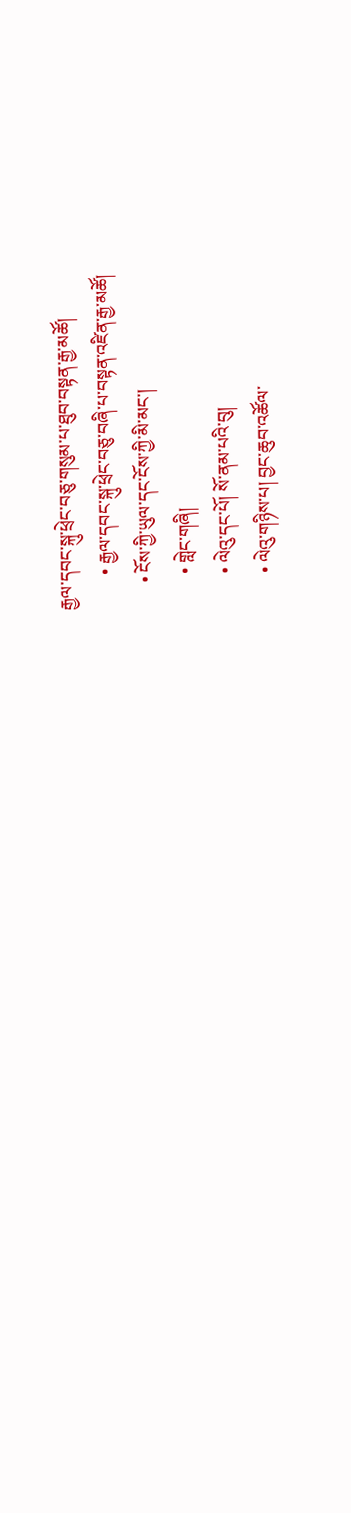རྒྱལ་དབང་སྐུ་ཕྲེང་བཅུ་གསུམ་པ་ཐུབ་བསྟན་རྒྱ་མཚོ།
        • རྒྱལ་དབང་སྐུ་ཕྲེང་བཅུ་བཞི་པ་བསྟན་འཛིན་རྒྱ་མཚོ།
      • ངོས་ཀྱི་ཡུལ་དང་ངོས་ཀྱི་མི་མང་།
        • གླེང་གཞི།
        • ལེའུ་དང་པོ། སོ་ནམ་པའི་བུ།
        • ལེའུ་གཉིས་པ། བྱང་ཆུབ་འཚོལ་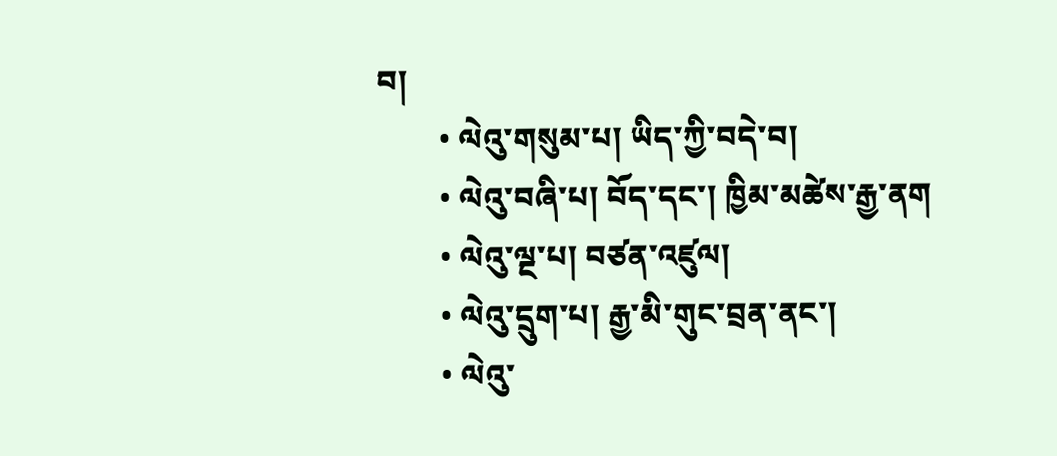བ།
        • ལེའུ་གསུམ་པ། ཡིད་ཀྱི་བདེ་བ།
        • ལེའུ་བཞི་པ། བོད་དང་། ཁྱིམ་མཚེས་རྒྱ་ནག
        • ལེའུ་ལྔ་པ། བཙན་འཛུལ།
        • ལེའུ་དྲུག་པ། རྒྱ་མི་གུང་བྲན་ནང་།
        • ལེའུ་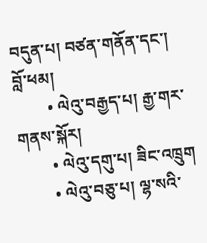བདུན་པ། བཙན་གནོན་དང་། བློ་ཕམ།
        • ལེའུ་བརྒྱད་པ། རྒྱ་གར་གནས་སྐོར།
        • ལེའུ་དགུ་པ། ཟིང་འཁྲུག
        • ལེའུ་བཅུ་པ། ལྷ་སའི་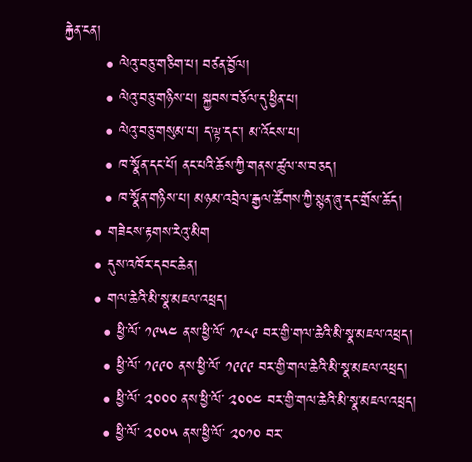རྐྱེན་ངན།
        • ལེའུ་བཅུ་གཅིག་པ། བཙན་བྱོལ།
        • ལེའུ་བཅུ་གཉིས་པ། སྐྱབས་བཅོལ་དུ་ཕྱིན་པ།
        • ལེའུ་བཅུ་གསུམ་པ། ད་ལྟ་དང་། མ་འོངས་པ།
        • ཁ་སྣོན་དང་པོ། ནང་པའི་ཆོས་ཀྱི་གནས་ཚུལ་ས་བཅད།
        • ཁ་སྣོན་གཉིས་པ། མཉམ་འབྲེལ་རྒྱལ་ཚོགས་ཀྱི་སྙན་ཞུ་དང་གྲོས་ཆོད།
      • གཟེངས་རྟགས་རེའུ་མིག
      • དུས་འཁོར་དབང་ཆེན།
      • གལ་ཆེའི་མི་སྣ་མཇལ་འཕྲད།
        • ཕྱི་ལོ་ ༡༩༥༤ ནས་ཕྱི་ལོ་ ༡༩༨༩ བར་གྱི་གལ་ཆེའི་མི་སྣ་མཇལ་འཕྲད།
        • ཕྱི་ལོ་ ༡༩༩༠ ནས་ཕྱི་ལོ་ ༡༩༩༩ བར་གྱི་གལ་ཆེའི་མི་སྣ་མཇལ་འཕྲད།
        • ཕྱི་ལོ་ ༢༠༠༠ ནས་ཕྱི་ལོ་ ༢༠༠༤ བར་གྱི་གལ་ཆེའི་མི་སྣ་མཇལ་འཕྲད།
        • ཕྱི་ལོ་ ༢༠༠༥ ནས་ཕྱི་ལོ་ ༢༠༡༠ བར་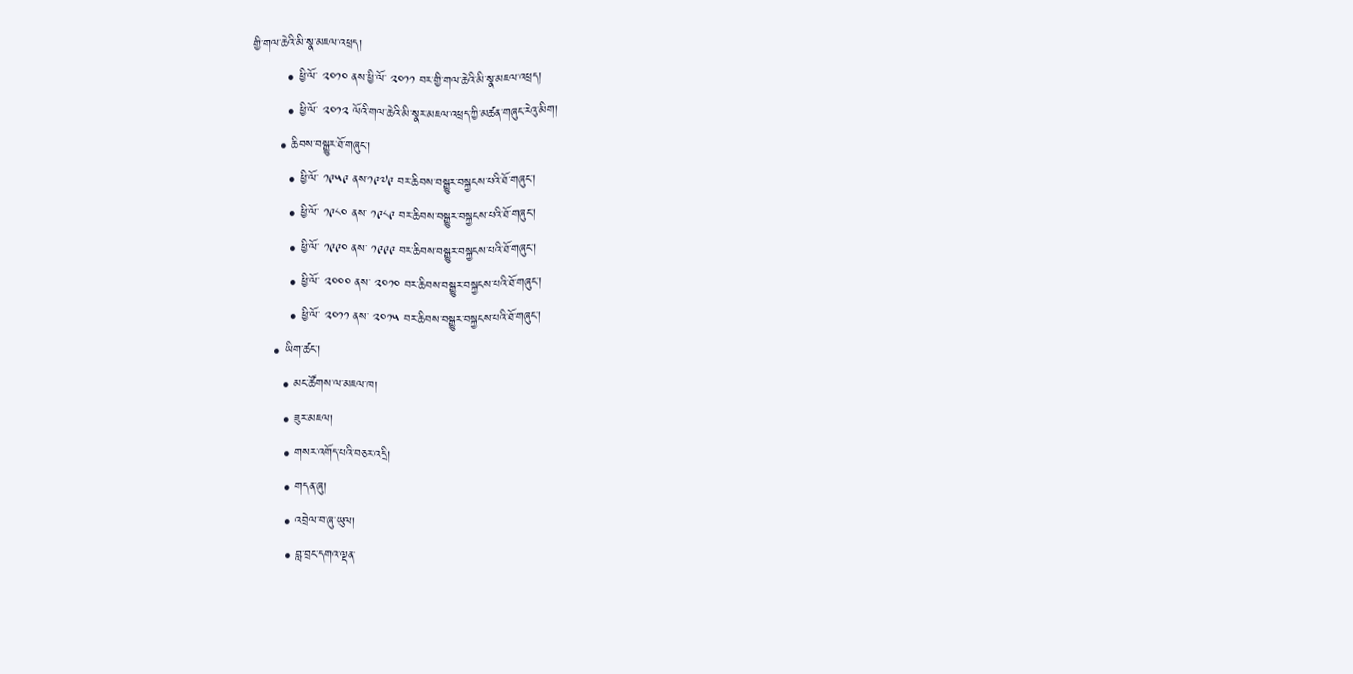གྱི་གལ་ཆེའི་མི་སྣ་མཇལ་འཕྲད།
        • ཕྱི་ལོ་ ༢༠༡༠ ནས་ཕྱི་ལོ་ ༢༠༡༡ བར་གྱི་གལ་ཆེའི་མི་སྣ་མཇལ་འཕྲད།
        • ཕྱི་ལོ་ ༢༠༡༢ ལོའི་གལ་ཆེའི་མི་སྣར་མཇལ་འཕྲད་ཀྱི་མཚན་གཞུང་རེའུ་མིག།
      • ཆིབས་བསྒྱུར་ཐོ་གཞུང་།
        • ཕྱི་ལོ་ ༡༩༥༩ ནས་༡༩༧༩ བར་ཆིབས་བསྒྱུར་བསྐྱངས་པའི་ཐོ་གཞུང་།
        • ཕྱི་ལོ་ ༡༩༨༠ ནས་ ༡༩༨༩ བར་ཆིབས་བསྒྱུར་བསྐྱངས་པའི་ཐོ་གཞུང་།
        • ཕྱི་ལོ་ ༡༩༩༠ ནས་ ༡༩༩༩ བར་ཆིབས་བསྒྱུར་བསྐྱངས་པའི་ཐོ་གཞུང་།
        • ཕྱི་ལོ་ ༢༠༠༠ ནས་ ༢༠༡༠ བར་ཆིབས་བསྒྱུར་བསྐྱངས་པའི་ཐོ་གཞུང་།
        • ཕྱི་ལོ་ ༢༠༡༡ ནས་ ༢༠༡༥ བར་ཆིབས་བསྒྱུར་བསྐྱངས་པའི་ཐོ་གཞུང་།
    • ཡིག་ཚང་།
      • མང་ཚོགས་ལ་མཇལ་ཁ།
      • ཟུར་མཇལ།
      • གསར་འགོད་པའི་བཅར་འདྲི།
      • གདན་ཞུ།
      • འབྲེལ་བ་ཞུ་ཡུལ།
      • བླ་བྲང་དགའ་ལྡན་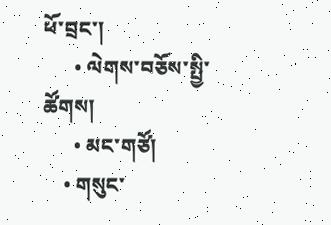ཕོ་བྲང་།
      • ལེགས་བཅོས་སྤྱི་ཚོགས།
      • མང་གཙོ།
    • གསུང་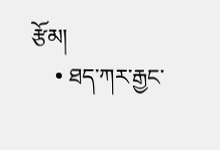རྩོམ།
    • ཐད་ཀར་རྒྱང་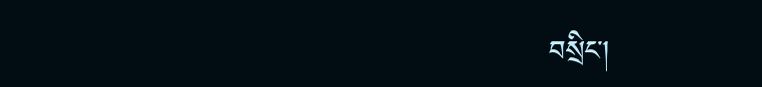བསྲིང་།